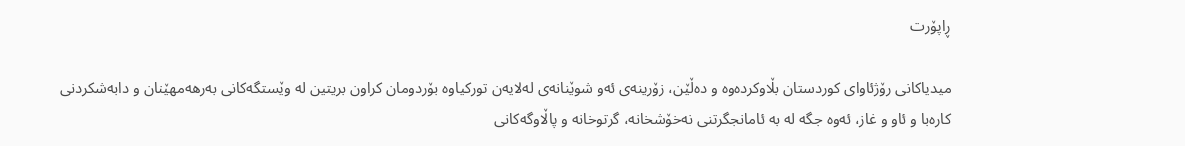ڕاپۆرت

میدیاکانی رۆژئاوای کوردستان بڵاوکردەوە و دەڵێن، زۆرینەی ئەو شوێنانەی لەلایەن تورکیاوە بۆردومان کراون بریتین لە وێستگەکانی بەرھەمھێنان و دابەشکردنی کارەبا و ئاو و غاز، ئەوە جگە لە بە ئامانجگرتنی نەخۆشخانە، گرتوخانە و پاڵاوگەکانی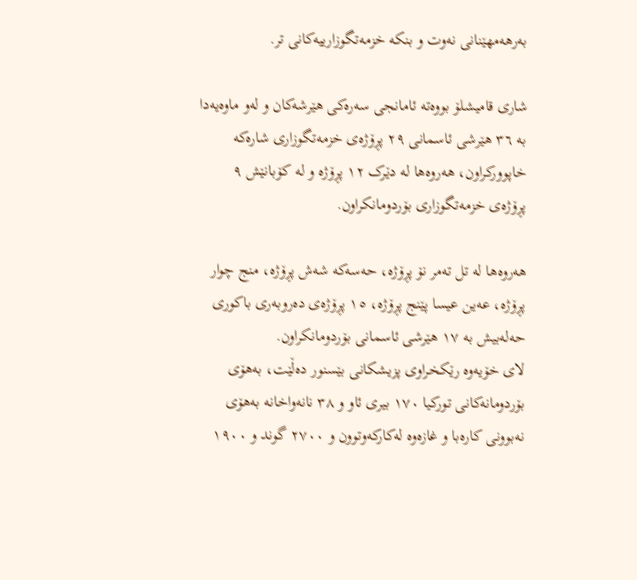بەرھەمھێنانی نەوت و بنکە خزمەتگوزارییەکانی تر.

شاری قامیشلۆ بووەتە ئامانجی سەرەکی ھێرشەکان و لەو ماوەیەدا بە ٣٦ ھێرشی ئاسمانی ٢٩ پڕۆژەی خزمەتگوزاری شارەکە  خاپوورکراون، ھەروەھا لە دێرک ١٢ پڕۆژە و لە کۆبانێش ٩ پڕۆژەی خزمەتگوزاری بۆردومانکراون.

ھەروەھا لە تل تەمر نۆ پڕۆژە، حەسەکە شەش پڕۆژە، منج چوار پڕۆژە، عەین عیسا پێنج پڕۆژە، ١٥ پڕۆژەی دەروبەری باکوری حەلەبیش بە ١٧ ھێرشی ئاسمانی بۆردومانکراون.
لای خۆیەوە رێکخراوی پزیشکانی بێسنور دەڵێت، بەھۆی بۆردومانەکانی تورکیا ١٧٠ بیری ئاو و ٣٨ نانەواخانە بەھۆی نەبوونی کارەبا و غازەوە لەکارکەوتوون و ٢٧٠٠ گوند و ١٩٠٠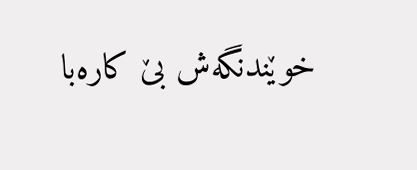خوێندنگەش بێ کارەبا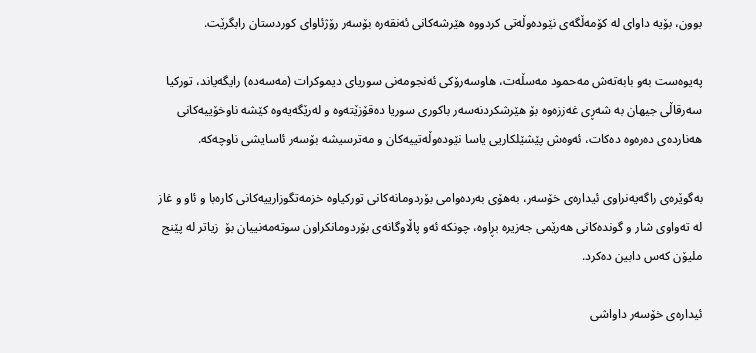بوون، بۆیە داوای لە کۆمەڵگەی نێودەوڵەتی کردووە ھێرشەکانی ئەنقەرە بۆسەر رۆژئاوای کوردستان رابگرێت.

پەیوەست بەو بابەتەش مەحمود مەسڵەت، ھاوسەرۆکی ئەنجومەنی سوریای دیموکرات (مەسەدە) رایگەیاند، تورکیا سەرقاڵی جیھان بە شەڕی غەززەوە بۆ ھێرشکردنەسەر باکوری سوریا دەقۆزێتەوە و لەرێگەیەوە کێشە ناوخۆییەکانی ھەناردەی دەرەوە دەکات، ئەوەش پێشێلکاریی یاسا نێودەوڵەتییەکان و مەترسیشە بۆسەر ئاسایشی ناوچەکە.

بەگوێرەی راگەیەنراوی ئیدارەی خۆسەر، بەھۆی بەردەوامی بۆردومانەکانی تورکیاوە خزمەتگوزارییەکانی کارەبا و ئاو و غاز لە تەواوی شار و گوندەکانی ھەرێمی جەزیرە بڕاوە، چونکە ئەو پاڵاوگانەی بۆردومانکراون سوتەمەنییان بۆ  زیاتر لە پێنج ملیۆن کەس دابین دەکرد.

ئیدارەی خۆسەر داواشی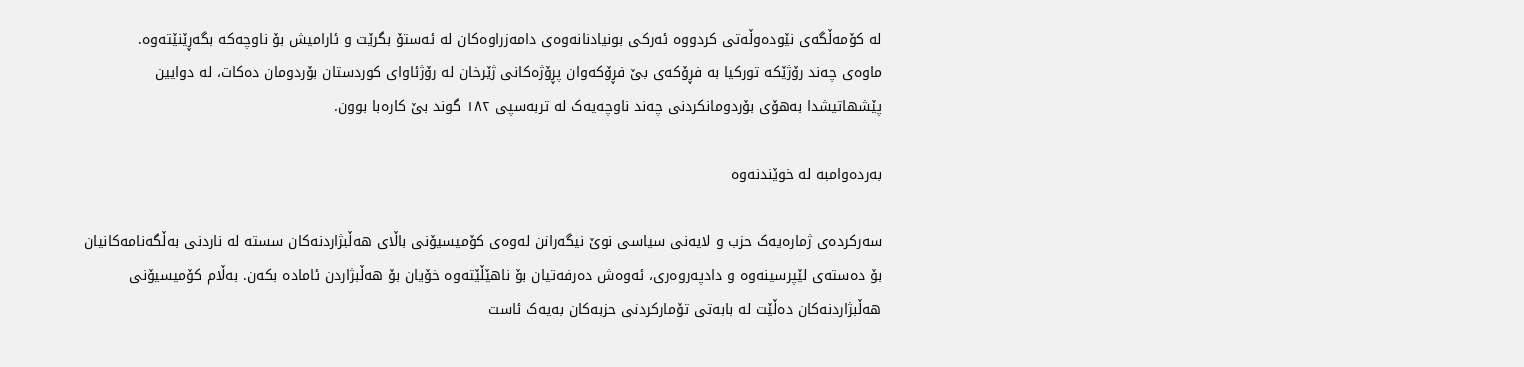لە کۆمەڵگەی نێودەوڵەتی کردووە ئەرکی بونیادنانەوەی دامەزراوەکان لە ئەستۆ بگرێت و ئارامیش بۆ ناوچەکە بگەڕێنێتەوە.
ماوەی چەند رۆژێکە تورکیا بە فڕۆکەی بێ فڕۆکەوان پڕۆژەکانی ژێرخان لە رۆژئاوای کوردستان بۆردومان دەکات، لە دوایین پێشھاتیشدا بەھۆی بۆردومانکردنی چەند ناوچەیەک لە تربەسپی ١٨٢ گوند بێ کارەبا بوون.

بەردەوامبە لە خوێندنەوە

سەرکردەی ژمارەیەک حزب و لایەنی سیاسی نوێ نیگەرانن لەوەی کۆمیسیۆنی باڵای ھەڵبژاردنەکان سستە لە ناردنی بەڵگەنامەکانیان بۆ دەستەی لێپرسینەوە و دادپەروەری، ئەوەش دەرفەتیان بۆ ناھێڵێتەوە خۆیان بۆ ھەڵبژاردن ئامادە بکەن. بەڵام کۆمیسیۆنی ھەڵبژاردنەکان دەڵێت لە بابەتی تۆمارکردنی حزبەکان بەیەک ئاست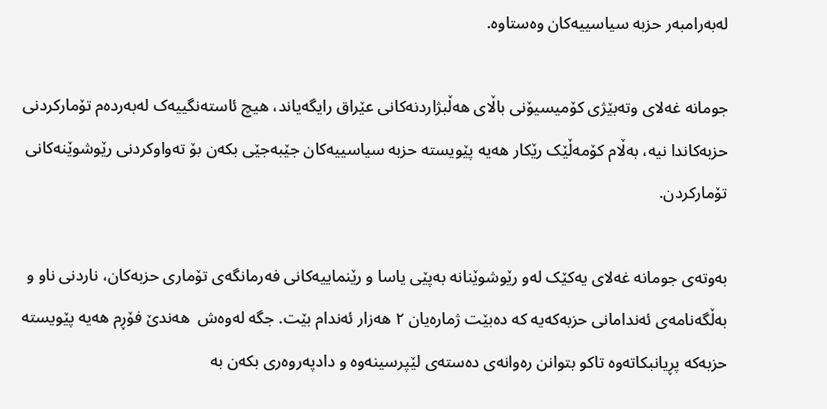لەبەرامبەر حزبە سیاسییەکان وەستاوە.

جومانە غەلای وتەبێژی کۆمیسیۆنی باڵای ھەڵبژاردنەکانی عێراق رایگەیاند، ھیچ ئاستەنگییەک لەبەردەم تۆمارکردنی حزبەکاندا نیە، بەڵام کۆمەڵێک رێکار ھەیە پێویستە حزبە سیاسییەکان جێبەجێی بکەن بۆ تەواوکردنی رێوشوێنەکانی تۆمارکردن.

بەوتەی جومانە غەلای یەکێک لەو رێوشوێنانە بەپێی یاسا و رێنماییەکانی فەرمانگەی تۆماری حزبەکان، ناردنی ناو و بەڵگەنامەی ئەندامانی حزبەکەیە کە دەبێت ژمارەیان ٢ ھەزار ئەندام بێت. جگە لەوەش  ھەندێ فۆڕم ھەیە پێویستە حزبەکە پڕیانبکاتەوە تاکو بتوانن رەوانەی دەستەی لێپرسینەوە و دادپەروەری بکەن بە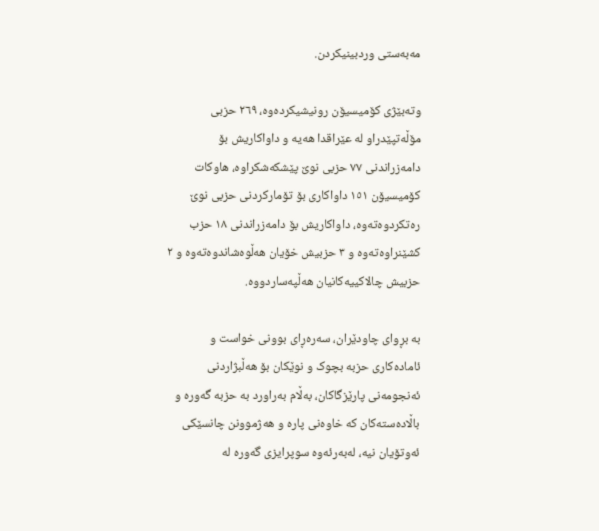مەبەستی وردبینیکردن.

وتەبێژی کۆمیسیۆن رونیشیکردەوە، ٢٦٩ حزبی مۆڵەتپێدراو لە عێراقدا ھەیە و داواکاریش بۆ دامەزراندنی ٧٧ حزبی نوێ پێشکەشکراوە، ھاوکات کۆمیسیۆن ١٥١ داواکاری بۆ تۆمارکردنی حزبی نوێ رەتکردوەتەوە، داواکاریش بۆ دامەزراندنی ١٨ حزب کشێنراوەتەوە و ٣ حزبیش خۆیان ھەڵوەشاندوەتەوە و ٢ حزبیش چالاکییەکانیان ھەڵپەساردووە.

بە بڕوای چاودێران، سەرەڕای بوونی خواست و ئامادەکاری حزبە بچوک و نوێکان بۆ ھەڵبژاردنی ئەنجومەنی پارێزگاکان، بەڵام بەراورد بە حزبە گەورە و باڵادەستەکان کە خاوەنی پارە و ھەژموونن چانسێکی ئەوتۆیان نیە، لەبەرئەوە سوپرایزی گەورە لە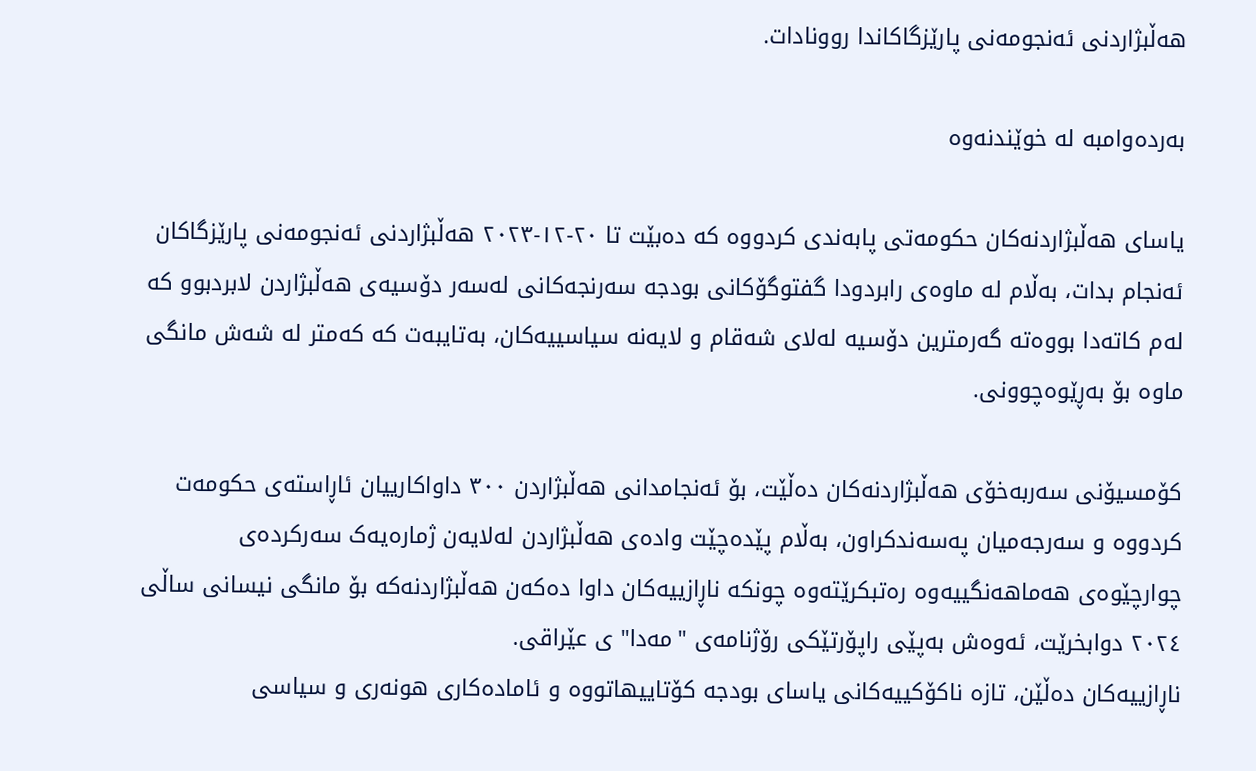ھەڵبژاردنی ئەنجومەنی پارێزگاکاندا روونادات.

بەردەوامبە لە خوێندنەوە

یاسای ھەڵبژاردنەکان حکومەتی پابەندی کردووە کە دەبێت تا ٢٠-١٢-٢٠٢٣ ھەڵبژاردنی ئەنجومەنی پارێزگاکان ئەنجام بدات، بەڵام لە ماوەی رابردودا گفتوگۆکانی بودجە سەرنجەکانی لەسەر دۆسیەی ھەڵبژاردن لابردبوو کە لەم کاتەدا بووەتە گەرمترین دۆسیە لەلای شەقام و لایەنە سیاسییەکان، بەتایبەت کە کەمتر لە شەش مانگی ماوە بۆ بەڕێوەچوونی.

کۆمسیۆنی سەربەخۆی ھەڵبژاردنەکان دەڵێت، بۆ ئەنجامدانی ھەڵبژاردن ٣٠٠ داواکارییان ئاڕاستەی حکومەت کردووە و سەرجەمیان پەسەندکراون، بەڵام پێدەچێت وادەی ھەڵبژاردن لەلایەن ژمارەیەک سەرکردەی چوارچێوەی ھەماھەنگییەوە رەتبکرێتەوە چونکە ناڕازییەکان داوا دەکەن ھەڵبژاردنەکە بۆ مانگی نیسانی ساڵی ٢٠٢٤ دوابخرێت، ئەوەش بەپێی راپۆرتێکی رۆژنامەی "مەدا" ی عێراقی.
ناڕازییەکان دەڵێن، تازە ناکۆکییەکانی یاسای بودجە کۆتاییھاتووە و ئامادەکاری ھونەری و سیاسی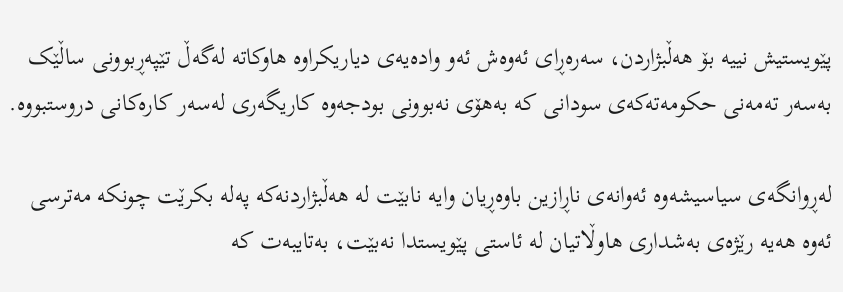پێویستیش نییە بۆ ھەڵبژاردن، سەرەڕای ئەوەش ئەو وادەیەی دیاریکراوە ھاوکاتە لەگەڵ تێپەڕبوونی ساڵێک بەسەر تەمەنی حکومەتەکەی سودانی کە بەھۆی نەبوونی بودجەوە کاریگەری لەسەر کارەکانی دروستبووە.

لەڕوانگەی سیاسیشەوە ئەوانەی ناڕازین باوەڕیان وایە نابێت لە ھەڵبژاردنەکە پەلە بکرێت چونکە مەترسی ئەوە ھەیە رێژەی بەشداری ھاوڵاتیان لە ئاستی پێویستدا نەبێت، بەتایبەت کە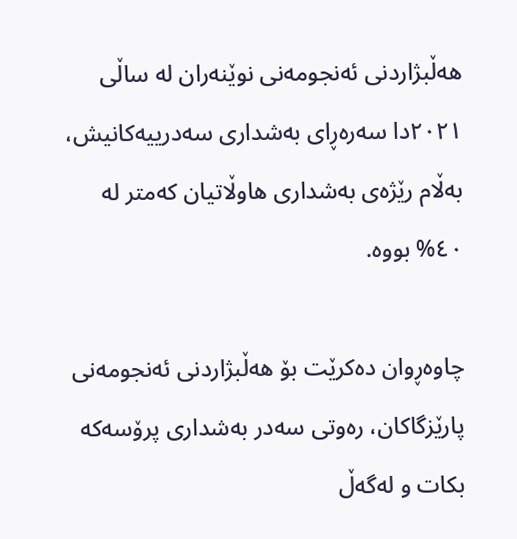ھەڵبژاردنی ئەنجومەنی نوێنەران لە ساڵی ٢٠٢١دا سەرەڕای بەشداری سەدرییەکانیش، بەڵام رێژەی بەشداری ھاوڵاتیان کەمتر لە ٤٠% بووە.

چاوەڕوان دەکرێت بۆ ھەڵبژاردنی ئەنجومەنی پارێزگاکان، رەوتی سەدر بەشداری پرۆسەکە بکات و لەگەڵ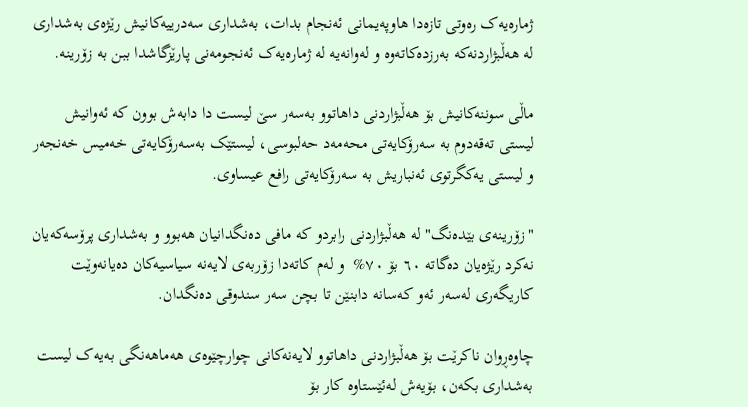ژمارەیەک رەوتی تازەدا ھاوپەیمانی ئەنجام بدات، بەشداری سەدرییەکانیش رێژەی بەشداری لە ھەڵبژاردنەکە بەرزدەکاتەوە و لەوانەیە لە ژمارەیەک ئەنجومەنی پارێزگاشدا ببن بە زۆرینە.

ماڵی سوننەکانیش بۆ ھەڵبژاردنی داھاتوو بەسەر سێ لیست دا دابەش بوون کە ئەوانیش لیستی تەقەدوم بە سەرۆکایەتی محەمەد حەلبوسی، لیستێک بەسەرۆکایەتی خەمیس خەنجەر و لیستی یەکگرتوی ئەنباریش بە سەرۆکایەتی رافع عیساوی.

"زۆرینەی بێدەنگ" لە ھەڵبژاردنی رابردو کە مافی دەنگدانیان ھەبوو و بەشداری پرۆسەکەیان نەکرد رێژەیان دەگاتە ٦٠ بۆ ٧٠%  و لەم کاتەدا زۆربەی لایەنە سیاسیەکان دەیانەوێت کاریگەری لەسەر ئەو کەسانە دابنێن تا بچن سەر سندوقی دەنگدان.

چاوەڕوان ناکرێت بۆ ھەڵبژاردنی داھاتوو لایەنەکانی چوارچێوەی ھەماھەنگی بەیەک لیست بەشداری بکەن، بۆیەش لەئێستاوە کار بۆ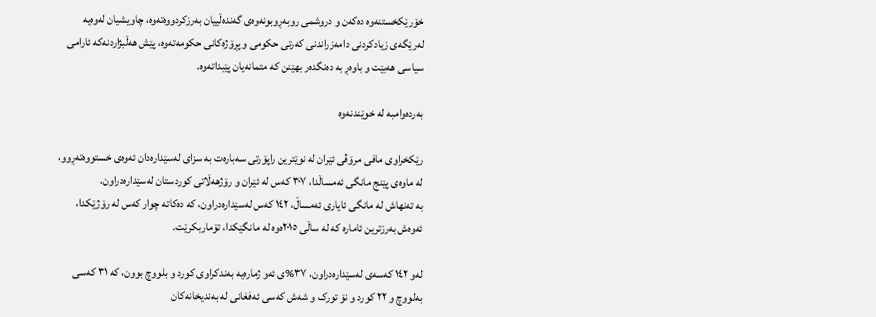خۆرێکخستنەوە دەکەن و دروشمی روبەڕوبونەوەی گەندەڵییان بەرزکردووەتەوە، چاویشیان لەوەیە لەرێگەی زیادکردنی دامەزراندنی کەرتی حکومی و پڕۆژەکانی حکومەتەوە، پێش ھەڵبژاردنەکە ئارامی سیاسی ھەبێت و باوەڕ بە دەنگدەر بھێنن کە متمانەیان پێبداتەوە.

بەردەوامبە لە خوێندنەوە

رێکخراوی مافی مرۆڤی ئێران لە نوێترین راپۆرتی سەبارەت بە سزای لەسێدارەدان ئەوەی خستووەتەڕوو، لە ماوەی پێنج مانگی ئەمساڵدا، ٣٠٧ کەس لە ئێران و رۆژھەڵاتی کوردستان لەسێدارەدراون.
بە تەنھاش لە مانگی ئایاری ئەمساڵ، ١٤٢ کەس لەسێدارەدراون، کە دەکاتە چوار کەس لە رۆژێکدا، ئەوەش بەرزترین ئامارە کە لە ساڵی ٢٠١٥ەوە لە مانگێکدا، تۆماربکرێت.

لەو ١٤٢ کەسەی لەسێدارەدراون، ٣٧%ی ئەو ژمارەیە بەندکراوی کورد و بلووچ بوون، کە ٣١ کەسی بەلووچ و ٢٢ کورد و نۆ تورک و شەش کەسی ئەفغانی لە بەندیخانەکان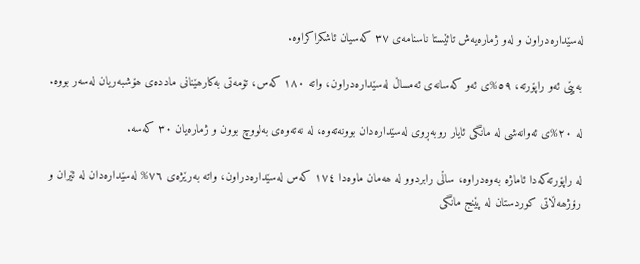لەسێدارەدراون و لەو ژمارەیەش تائێستا ناسنامەی ٣٧ کەسیان ئاشکراکراوە.

بەپێی ئەو راپۆرتە، ٥٩%ی ئەو کەسانەی ئەمساڵ لەسێدارەدراون، واتە ١٨٠ کەس، تۆمەتی بەکارھێنانی ماددەی ھۆشبەریان لەسەر بووە.

لە ٢٠%ی ئەوانەشی لە مانگی ئایار روبەڕوی لەسێدارەدان بوونەتەوە، لە نەتەوەی بەلووچ بوون و ژمارەیان ٣٠ کەسە.

لە راپۆرتەکەدا ئاماژە بەوەدراوە، ساڵی رابردوو لە ھەمان ماوەدا ١٧٤ کەس لەسێدارەدراون، واتە بەرێژەی ٧٦% لەسێدارەدان لە ئێران و رۆژھەڵاتی کوردستان لە پێنج مانگی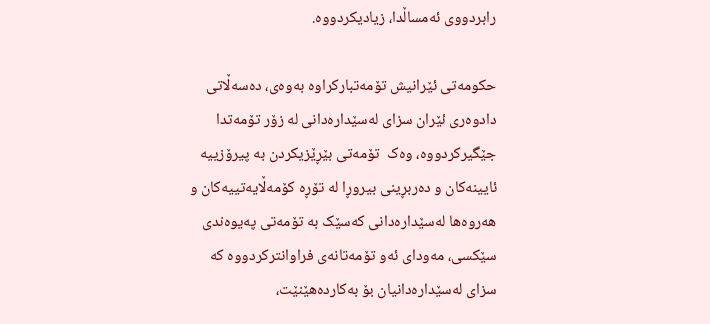رابردووی ئەمساڵدا، زیادیکردووە.

حکومەتی ئێرانیش تۆمەتبارکراوە بەوەی، دەسەڵاتی دادوەری ئێران سزای لەسێدارەدانی لە زۆر تۆمەتدا جێگیرکردووە، وەک  تۆمەتی بێڕێزیکردن بە پیرۆزییە ئایینەکان و دەربڕینی بیروڕا لە تۆڕە کۆمەڵایەتییەکان و ھەروەھا لەسێدارەدانی کەسێک بە تۆمەتی پەیوەندی سێکسی، مەودای ئەو تۆمەتانەی فراوانترکردووە کە سزای لەسێدارەدانیان بۆ بەکاردەھێنێت،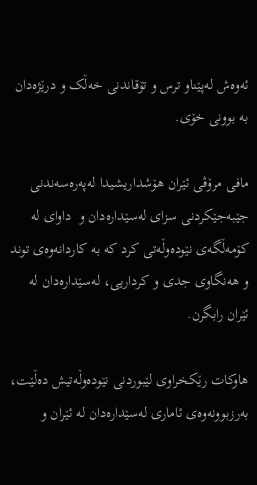ئەوەش لەپێناو ترس و تۆقاندنی خەڵک و درێژەدان بە بوونی خۆی.

مافی مرۆڤی ئێران ھۆشداریشیدا لەپەرەسەندنی جێبەجێکردنی سزای لەسێدارەدان و  داوای لە کۆمەڵگەی نێودەوڵەتی کرد کە بە کاردانەوەی توند و ھەنگاوی جدی و کرداریی، لەسێدارەدان لە ئێران رابگرن.

ھاوکات رێکخراوی لێبوردنی نێودەوڵەتیش دەڵێت، بەرزبوونەوەی ئاماری لەسێدارەدان لە ئێران و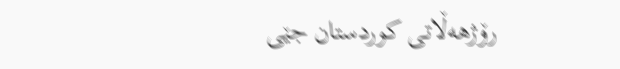رۆژھەڵاتی کوردستان جێی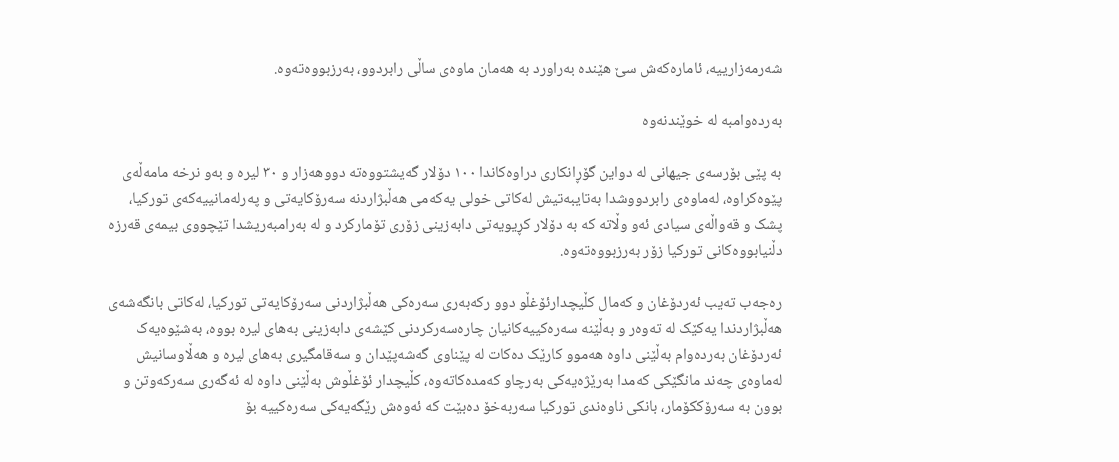شەرمەزارییە، ئامارەکەش سێ ھێندە بەراورد بە ھەمان ماوەی ساڵی رابردوو، بەرزبووەتەوە.

بەردەوامبە لە خوێندنەوە

بە پێی بۆرسەی جیھانی لە دواین گۆڕانکاری دراوەکاندا ١٠٠ دۆلار گەیشتووەتە دووھەزار و ٣٠ لیرە و بەو نرخە مامەڵەی پێوەکراوە، لەماوەی رابردووشدا بەتایبەتیش لەکاتی خولی یەکەمی ھەڵبژاردنە سەرۆکایەتی و پەرلەمانییەکەی تورکیا، پشک و قەواڵەی سیادی ئەو وڵاتە کە بە دۆلار کڕیویەتی دابەزینی زۆری تۆمارکرد و لە بەرامبەریشدا تێچووی بیمەی قەرزە دڵنیابووەکانی تورکیا زۆر بەرزبووەتەوە.

رەجەب تەیب ئەردۆغان و کەمال کڵیچدارئۆغڵو دوو رکەبەری سەرەکی ھەڵبژاردنی سەرۆکایەتی تورکیا، لەکاتی بانگەشەی ھەڵبژاردندا یەکێک لە تەوەر و بەڵێنە سەرەکییەکانیان چارەسەرکردنی کێشەی دابەزینی بەھای لیرە بووە، بەشێوەیەک ئەردۆغان بەردەوام بەڵێنی داوە ھەموو کارێک دەکات لە پێناوی گەشەپێدان و سەقامگیری بەھای لیرە و ھەڵاوسانیش لەماوەی چەند مانگێکی کەمدا بەرێژەیەکی بەرچاو کەمدەکاتەوە، کڵیچدار ئۆغڵوش بەڵێنی داوە لە ئەگەری سەرکەوتن و بوون بە سەرۆککۆمار، بانکی ناوەندی تورکیا سەربەخۆ دەبێت کە ئەوەش رێگەیەکی سەرەکییە بۆ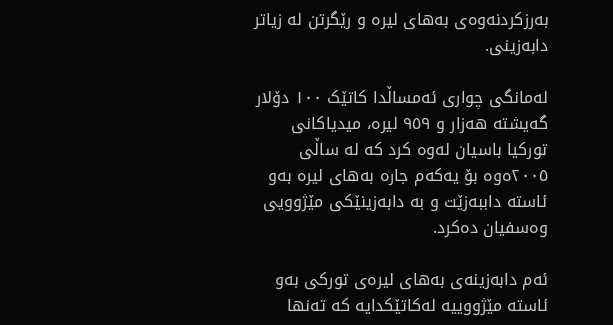بەرزکردنەوەی بەھای لیرە و رێگرتن لە زیاتر دابەزینی.

لەمانگی چواری ئەمساڵدا کاتێک ١٠٠ دۆلار گەیشتە ھەزار و ٩٥٩ لیرە، میدیاکانی تورکیا باسیان لەوە کرد کە لە ساڵی ٢٠٠٥ەوە بۆ یەکەم جارە بەھای لیرە بەو ئاستە داببەزێت و بە دابەزینێکی مێژوویی وەسفیان دەکرد.

ئەم دابەزینەی بەھای لیرەی تورکی بەو ئاستە مێژووییە لەکاتێکدایە کە تەنھا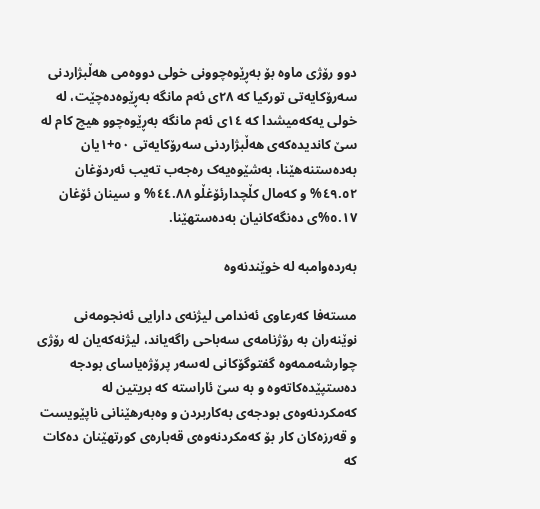دوو رۆژی ماوە بۆ بەڕێوەچوونی خولی دووەمی ھەڵبژاردنی سەرۆکایەتی تورکیا کە ٢٨ی ئەم مانگە بەڕێوەدەچێت، لە خولی یەکەمیشدا کە ١٤ی ئەم مانگە بەڕێوەچوو ھیچ کام لە سێ کاندیدەکەی ھەڵبژاردنی سەرۆکایەتی ٥٠+١یان بەدەستنەھێنا، بەشێوەیەک رەجەب تەیب ئەردۆغان ٤٩.٥٢% و کەمال کڵچدارئۆغڵو ٤٤.٨٨% و سینان ئۆغان ٥.١٧%ی دەنگەکانیان بەدەستھێنا.

بەردەوامبە لە خوێندنەوە

مستەفا کەرعاوی ئەندامی لیژنەی دارایی ئەنجومەنی نوێنەران بە رۆژنامەی سەباحی راگەیاند، لیژنەکەیان لە رۆژی چوارشەممەوە گفتوگۆکانی لەسەر پرۆژەیاسای بودجە دەستپێدەکاتەوە و بە سێ ئاراستە کە بریتین لە کەمکردنەوەی بودجەی بەکاربردن و وەبەرھێنانی ناپێویست و قەرزەکان کار بۆ کەمکردنەوەی قەبارەی کورتھێنان دەکات کە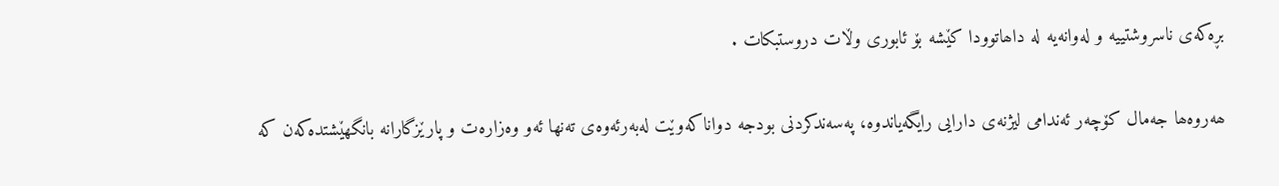بڕەکەی ناسروشتییە و لەوانەیە لە داھاتوودا کێشە بۆ ئابوری وڵات دروستبکات .

ھەروەھا جەمال کۆچەر ئەندامی لیژنەی دارایی رایگەیاندوە، پەسەندکردنی بودجە دواناکەوێت لەبەرئەوەی تەنھا ئەو وەزارەت و پارێزگارانە بانگھێشتدەکەن کە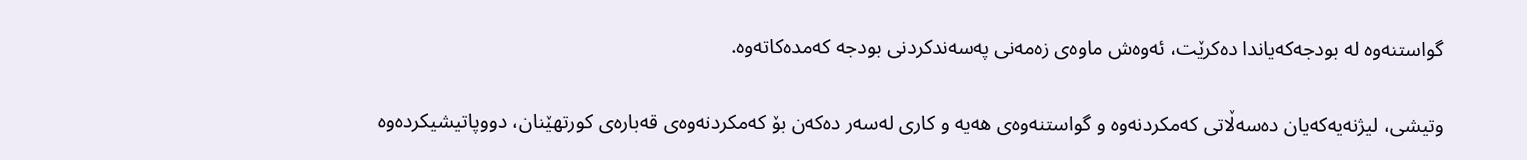گواستنەوە لە بودجەکەیاندا دەکرێت، ئەوەش ماوەی زەمەنی پەسەندکردنی بودجە کەمدەکاتەوە.

وتیشی، لیژنەیەکەیان دەسەڵاتی کەمکردنەوە و گواستنەوەی ھەیە و کاری لەسەر دەکەن بۆ کەمکردنەوەی قەبارەی کورتھێنان، دووپاتیشیکردەوە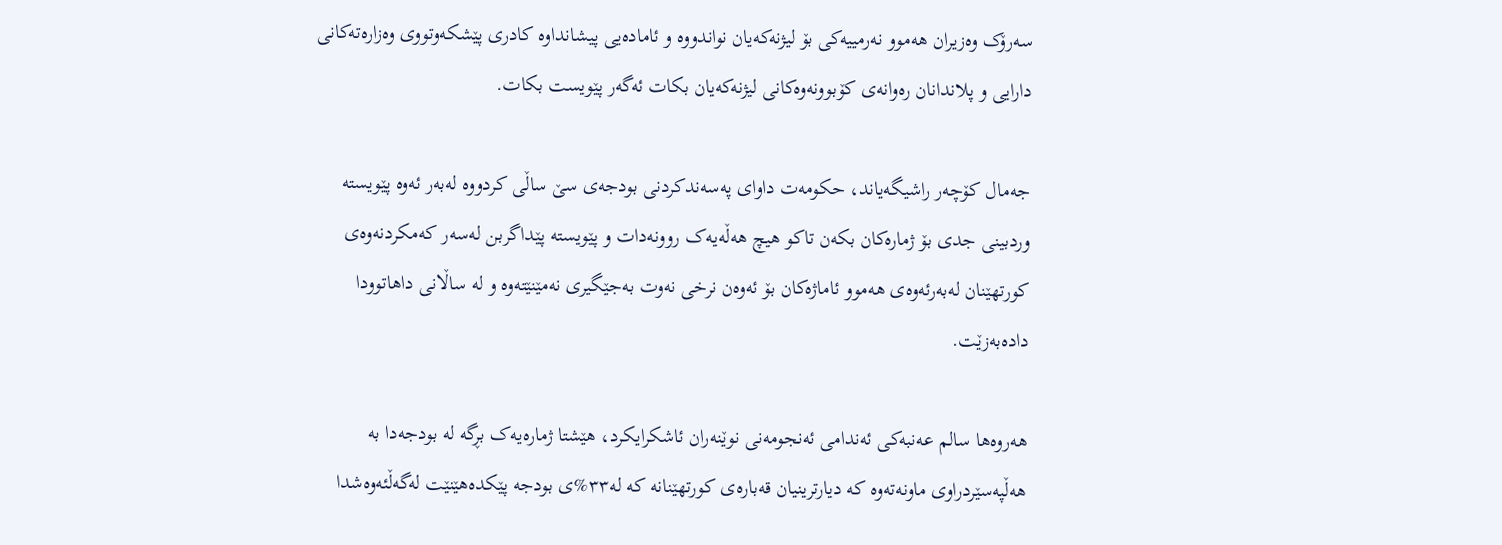سەرۆک وەزیران ھەموو نەرمییەکی بۆ لیژنەکەیان نواندووە و ئامادەیی پیشانداوە کادری پێشکەوتووی وەزارەتەکانی دارایی و پلاندانان رەوانەی کۆبوونەوەکانی لیژنەکەیان بکات ئەگەر پێویست بکات.

جەمال کۆچەر راشیگەیاند، حکومەت داوای پەسەندکردنی بودجەی سێ ساڵی کردووە لەبەر ئەوە پێویستە وردبینی جدی بۆ ژمارەکان بکەن تاکو ھیچ ھەڵەیەک روونەدات و پێویستە پێداگربن لەسەر کەمکردنەوەی کورتھێنان لەبەرئەوەی ھەموو ئاماژەکان بۆ ئەوەن نرخی نەوت بەجێگیری نەمێنێتەوە و لە ساڵانی داھاتوودا دادەبەزێت.

ھەروەھا سالم عەنبەکی ئەندامی ئەنجومەنی نوێنەران ئاشکرایکرد، ھێشتا ژمارەیەک بڕگە لە بودجەدا بە ھەڵپەسێردراوی ماونەتەوە کە دیارترینیان قەبارەی کورتھێنانە کە لە٣٣%ی بودجە پێکدەھێنێت لەگەڵئەوەشدا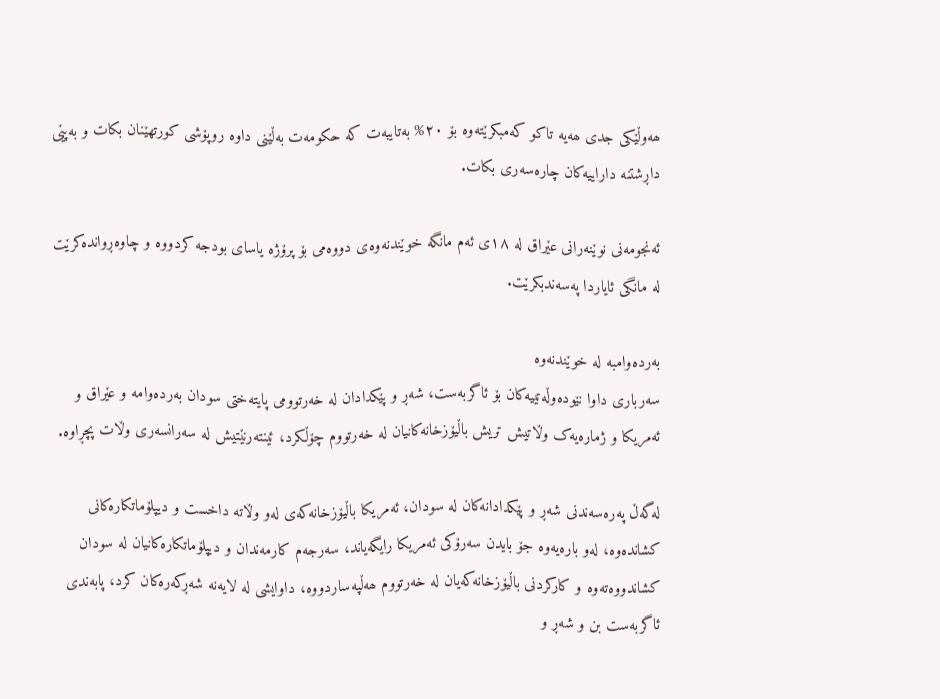ھەوڵێکی جدی ھەیە تاکو کەمبکرێتەوە بۆ ٢٠% بەتایبەت کە حکومەت بەڵێنی داوە روپۆشی کورتھێنان بکات و بەپێی داڕشتنە داراییەکان چارەسەری بکات.

ئەنجومەنی نوێنەرانی عێراق لە ١٨ی ئەم مانگە خوێندنەوەی دووەمی بۆ پرۆژە یاسای بودجە کردووە و چاوەڕواندەکرێت لە مانگی ئایاردا پەسەندبکرێت.

بەردەوامبە لە خوێندنەوە
سەرباری داوا نێودەوڵەتییەکان بۆ ئاگربەست، شەڕ و پێکدادان لە خەرتوومی پایتەختی سودان بەردەوامە و عێراق و ئەمریکا و ژمارەیەک وڵاتیش تریش باڵیۆزخانەکانیان لە خەرتووم چۆڵکرد، ئینتەرنێتیش لە سەرانسەری وڵات پچڕاوە.

لەگەڵ پەرەسەندنی شەڕ و پێکدادانەکان لە سودان، ئەمریکا باڵیۆزخانەکەی لەو وڵاتە داخست و دیپلۆماتکارەکانی کشاندەوە، لەو بارەیەوە جۆ بایدن سەرۆکی ئەمریکا رایگەیاند، سەرجەم کارمەندان و دیپلۆماتکارەکانیان لە سودان کشاندووەتەوە و کارکردنی باڵیۆزخانەکەیان لە خەرتووم ھەڵپەساردووە، داوایشی لە لایەنە شەڕکەرەکان کرد، پابەندی ئاگربەست بن و شەڕ و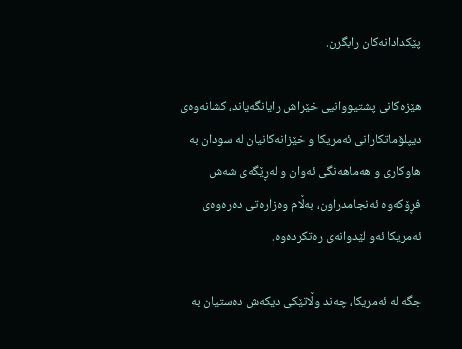پێکدادانەکان رابگرن.

ھێزەکانی پشتیووانیی خێراش رایانگەیاند، کشانەوەی دیپلۆماتکارانی ئەمریکا و خێزانەکانیان لە سودان بە ھاوکاری و ھەماھەنگی ئەوان و لەڕێگەی شەش فڕۆکەوە ئەنجامدراون، بەڵام وەزارەتی دەرەوەی ئەمریکا ئەو لێدوانەی رەتکردەوە.

جگە لە ئەمریکا، چەند وڵاتێکی دیکەش دەستیان بە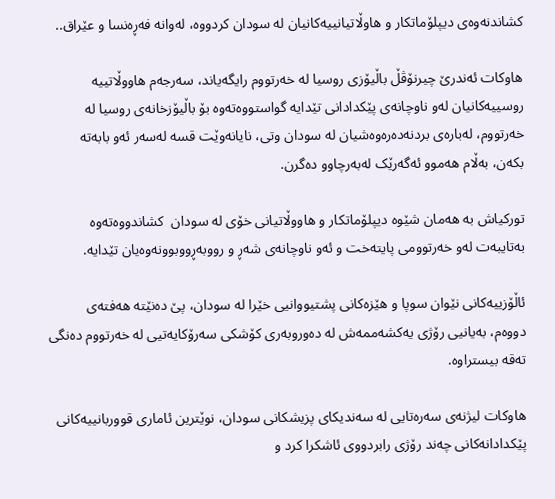کشاندنەوەی دیپلۆماتکار و ھاوڵاتیانییەکانیان لە سودان کردووە، لەوانە فەڕەنسا و عێراق..

ھاوکات ئەندرێ چیرنۆڤڵ باڵیۆزی روسیا لە خەرتووم رایگەیاند، سەرجەم ھاووڵاتییە روسییەکانیان لەو ناوچانەی پێکدادانی تێدایە گواستووەتەوە بۆ باڵیۆزخانەی روسیا لە خەرتووم، لەبارەی بردنەدەرەوەشیان لە سودان وتی، نایانەوێت قسە لەسەر ئەو بابەتە بکەن، بەڵام ھەموو ئەگەرێک لەبەرچاوو دەگرن.

تورکیاش بە ھەمان شێوە دیپلۆماتکار و ھاووڵاتیانی خۆی لە سودان  کشاندووەتەوە بەتایبەت لەو خەرتوومی پایتەخت و ئەو ناوچانەی شەڕ و رووبەڕووبوونەوەیان تێدایە.

ئاڵۆزییەکانی نێوان سوپا و ھێزەکانی پشتیووانیی خێرا لە سودان، پێ دەنێتە ھەفتەی دووەم، بەیانیی رۆژی یەکشەممەش لە دەوروبەری کۆشکی سەرۆکایەتیی لە خەرتووم دەنگی تەقە بیستراوە.

ھاوکات لیژنەی سەرەتایی لە سەندیکای پزیشکانی سودان، نوێترین ئاماری قووربانییەکانی پێکدادانەکانی چەند رۆژی رابردووی ئاشکرا کرد و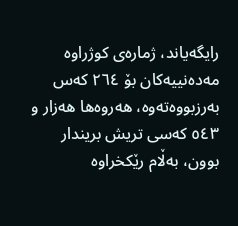رایگەیاند، ژمارەی کوژراوە مەدەنییەکان بۆ ٢٦٤ کەس بەرزبووەتەوە، ھەروەھا ھەزار و ٥٤٣ کەسی تریش بریندار بوون، بەڵام رێکخراوە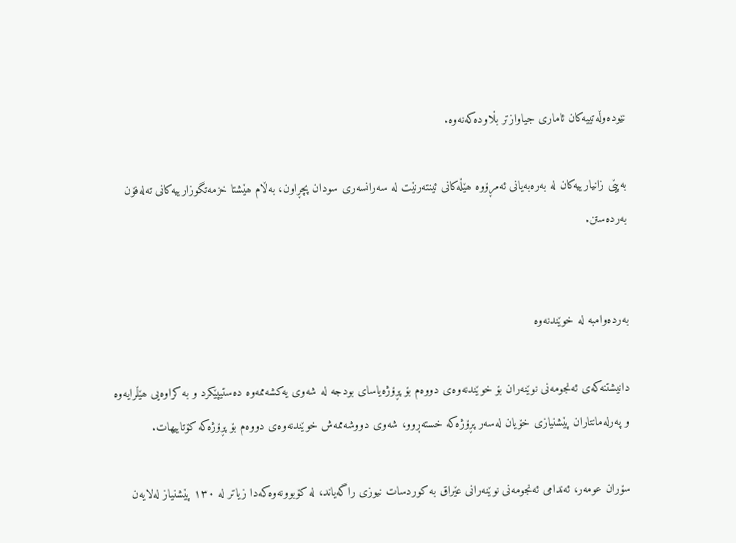نێودەوڵەتییەکان ئاماری جیاوازتر بڵاودەکەنەوە.

بەپێی زانیارییەکان لە بەرەبەیانی ئەمڕۆوە ھێڵەکانی ئینتەرنێت لە سەرانسەری سودان پچڕاون، بەڵام ھێشتا خزمەتگوزارییەکانی تەلەفۆن بەردەستن.


بەردەوامبە لە خوێندنەوە

دانیشتنەکەی ئەنجومەنی نوێنەران بۆ خوێندنەوەی دووەم بۆ پڕۆژەیاسای بودجە لە شەوی یەکشەممەوە دەستیپێکرد و بە کراوەیی ھێڵرایەوە و پەرلەمانتاران پێشنیازی خۆیان لەسەر پڕۆژەکە خستەڕوو، شەوی دووشەممەش خوێندنەوەی دووەم بۆ پڕۆژەکە کۆتاییھات.

سۆران عومەر، ئەندامی ئەنجومەنی نوێنەرانی عێراق بە کوردسات نیوزی راگەیاند، لە کۆبوونەوەکەدا زیاتر لە ١٣٠ پێشنیاز لەلایەن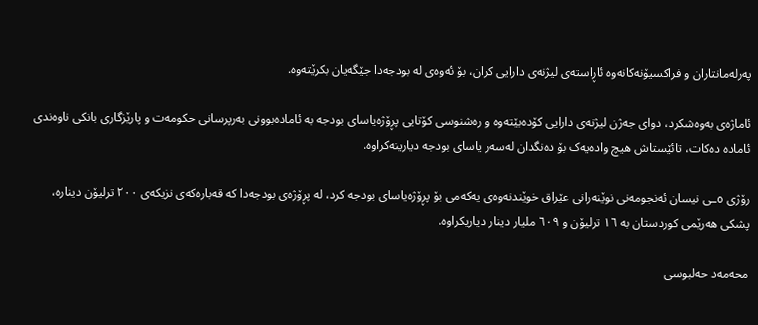پەرلەمانتاران و فراکسیۆنەکانەوە ئاڕاستەی لیژنەی دارایی کران، بۆ ئەوەی لە بودجەدا جێگەیان بکرێتەوە.

ئاماژەی بەوەشکرد، دوای جەژن لیژنەی دارایی کۆدەبێتەوە و رەشنوسی کۆتایی پڕۆژەیاسای بودجە بە ئامادەبوونی بەرپرسانی حکومەت و پارێزگاری بانکی ناوەندی ئامادە دەکات، تائێستاش ھیچ وادەیەک بۆ دەنگدان لەسەر یاسای بودجە دیارینەکراوە.

رۆژی ٥ـی نیسان ئەنجومەنی نوێنەرانی عێراق خوێندنەوەی یەکەمی بۆ پڕۆژەیاسای بودجە کرد، لە پڕۆژەی بودجەدا کە قەبارەکەی نزیکەی ٢٠٠ ترلیۆن دینارە، پشکی ھەرێمی کوردستان بە ١٦ ترلیۆن و ٦٠٩ ملیار دینار دیاریکراوە.

محەمەد حەلبوسی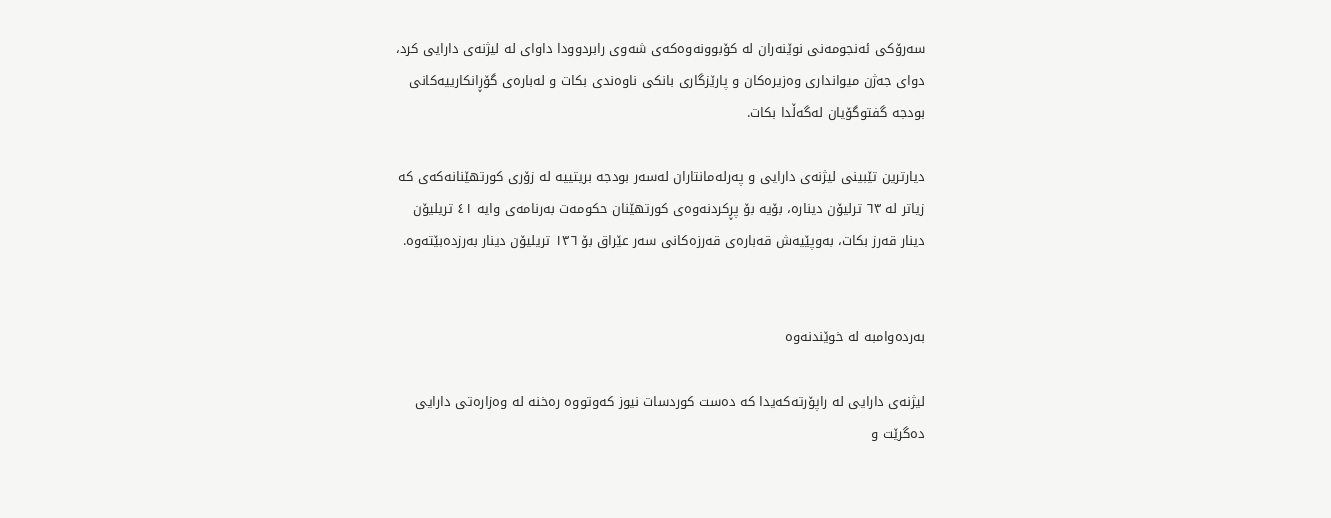سەرۆکی ئەنجومەنی نوێنەران لە کۆبوونەوەکەی شەوی رابردوودا داوای لە لیژنەی دارایی کرد، دوای جەژن میوانداری وەزیرەکان و پارێزگاری بانکی ناوەندی بکات و لەبارەی گۆڕانکارییەکانی بودجە گفتوگۆیان لەگەڵدا بکات.

دیارترین تێبینی لیژنەی دارایی و پەرلەمانتاران لەسەر بودجە بریتییە لە زۆری کورتھێنانەکەی کە زیاتر لە ٦٣ ترلیۆن دینارە، بۆیە بۆ پڕکردنەوەی کورتھێنان حکومەت بەرنامەی وایە ٤١ تریلیۆن دینار قەرز بکات، بەوپێیەش قەبارەی قەرزەکانی سەر عێراق بۆ ١٣٦ تریلیۆن دینار بەرزدەبێتەوە.


بەردەوامبە لە خوێندنەوە

لیژنەی دارایی لە راپۆرتەکەیدا کە دەست کوردسات نیوز کەوتووە رەخنە لە وەزارەتی دارایی دەگرێت و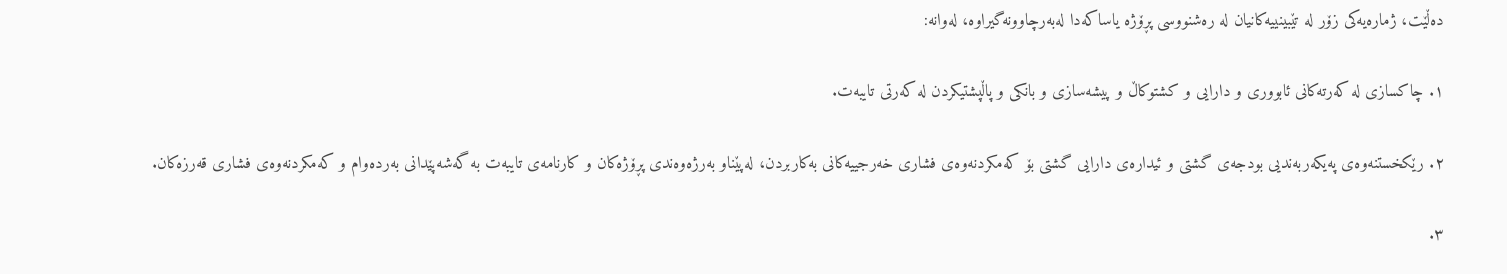دەڵێت، ژمارەیەکی زۆر لە تێبینییەکانیان لە رەشنووسی پڕۆژە یاساکەدا لەبەرچاوونەگیراوە، لەوانە:

١. چاکسازی لە کەرتەکانی ئابووری و دارایی و کشتوکاڵ و پیشەسازی و بانکی و پاڵپشتیکردن لە کەرتی تایبەت.

٢. رێکخستنەوەی پەیکەربەندیی بودجەی گشتی و ئیدارەی دارایی گشتی بۆ کەمکردنەوەی فشاری خەرجییەکانی بەکاربردن، لەپێناو بەرژەوەندی پڕۆژەکان و کارنامەی تایبەت بە گەشەپێدانی بەردەوام و کەمکردنەوەی فشاری قەرزەکان.

٣.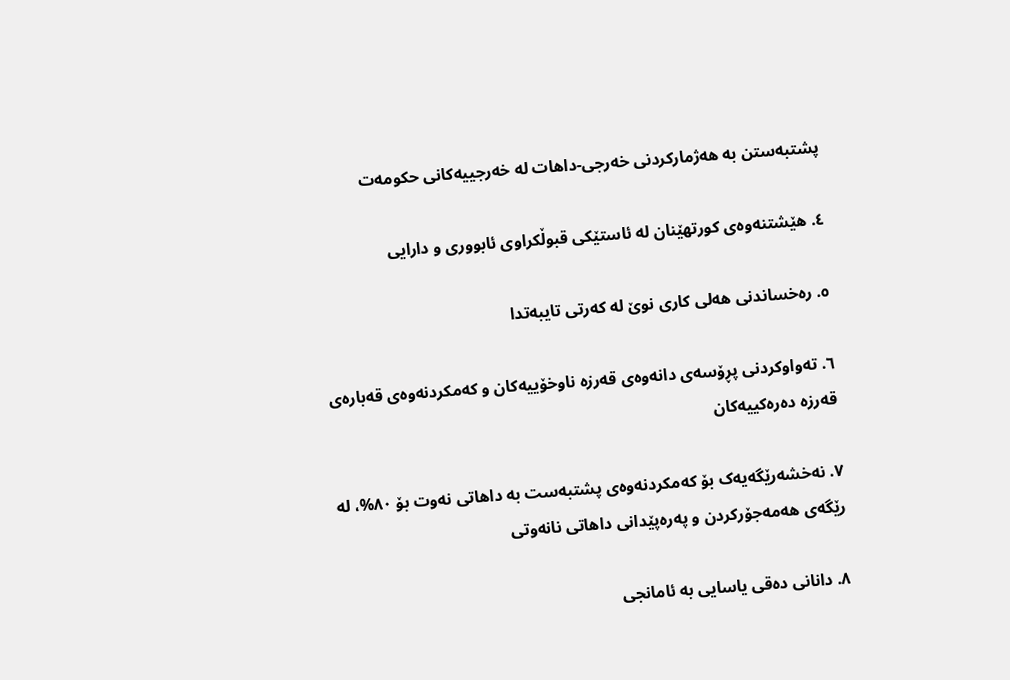پشتبەستن بە ھەژمارکردنی خەرجی-داھات لە خەرجییەکانی حکومەت

٤. ھێشتنەوەی کورتھێنان لە ئاستێکی قبوڵکراوی ئابووری و دارایی

٥. رەخساندنی ھەلی کاری نوێ لە کەرتی تایبەتدا

٦. تەواوکردنی پڕۆسەی دانەوەی قەرزە ناوخۆییەکان و کەمکردنەوەی قەبارەی قەرزە دەرەکییەکان

٧. نەخشەرێگەیەک بۆ کەمکردنەوەی پشتبەست بە داھاتی نەوت بۆ ٨٠%، لە رێگەی ھەمەجۆرکردن و پەرەپێدانی داھاتی نانەوتی

٨. دانانی دەقی یاسایی بە ئامانجی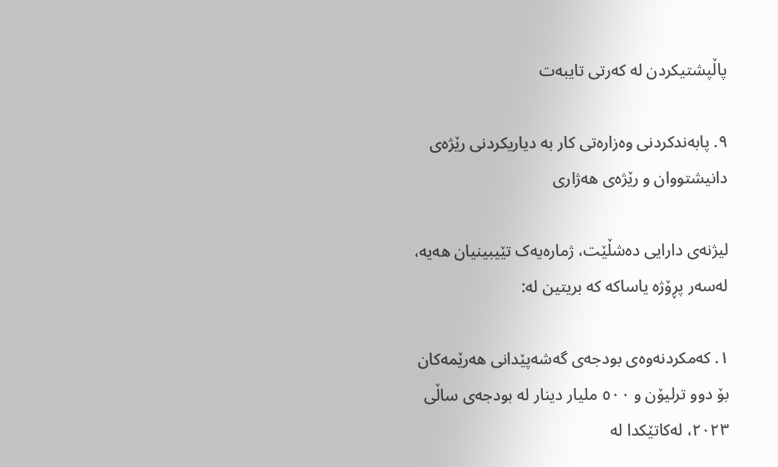پاڵپشتیکردن لە کەرتی تایبەت

٩. پابەندکردنی وەزارەتی کار بە دیاریکردنی رێژەی دانیشتووان و رێژەی ھەژاری

لیژنەی دارایی دەشڵێت، ژمارەیەک تێیبینیان ھەیە، لەسەر پڕۆژە یاساکە کە بریتین لە:

١. کەمکردنەوەی بودجەی گەشەپێدانی ھەرێمەکان بۆ دوو ترلیۆن و ٥٠٠ ملیار دینار لە بودجەی ساڵی ٢٠٢٣، لەکاتێکدا لە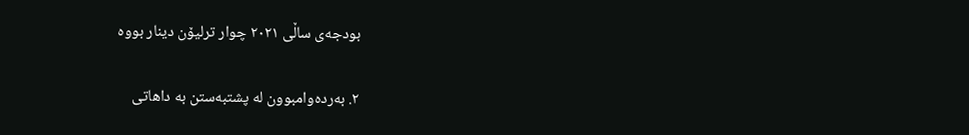بودجەی ساڵی ٢٠٢١ چوار ترلیۆن دینار بووە

٢. بەردەوامبوون لە پشتبەستن بە داھاتی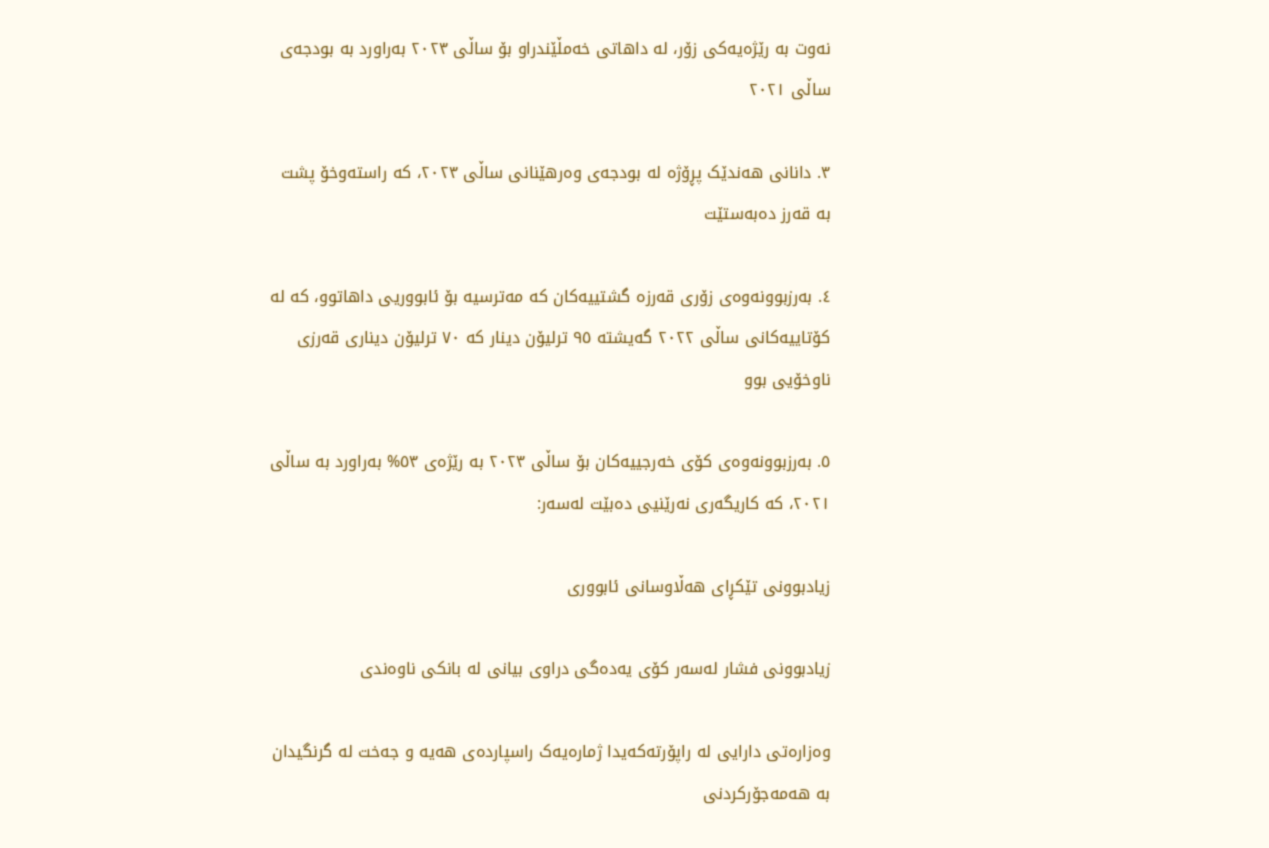نەوت بە رێژەیەکی زۆر، لە داھاتی خەمڵێندراو بۆ ساڵی ٢٠٢٣ بەراورد بە بودجەی ساڵی ٢٠٢١

٣. دانانی ھەندێک پڕۆژە لە بودجەی وەرھێنانی ساڵی ٢٠٢٣، کە راستەوخۆ پشت بە قەرز دەبەستێت

٤. بەرزبوونەوەی زۆری قەرزە گشتییەکان کە مەترسیە بۆ ئابووریی داھاتوو، کە لە کۆتاییەکانی ساڵی ٢٠٢٢ گەیشتە ٩٥ ترلیۆن دینار کە ٧٠ ترلیۆن دیناری قەرزی ناوخۆیی بوو

٥. بەرزبوونەوەی کۆی خەرجییەکان بۆ ساڵی ٢٠٢٣ بە رێژەی ٥٣% بەراورد بە ساڵی ٢٠٢١، کە کاریگەری نەرێنیی دەبێت لەسەر:

زیادبوونی تێکڕای ھەڵاوسانی ئابووری

زیادبوونی فشار لەسەر کۆی یەدەگی دراوی بیانی لە بانکی ناوەندی

وەزارەتی دارایی لە راپۆرتەکەیدا ژمارەیەک راسپاردەی ھەیە و جەخت لە گرنگیدان بە ھەمەجۆرکردنی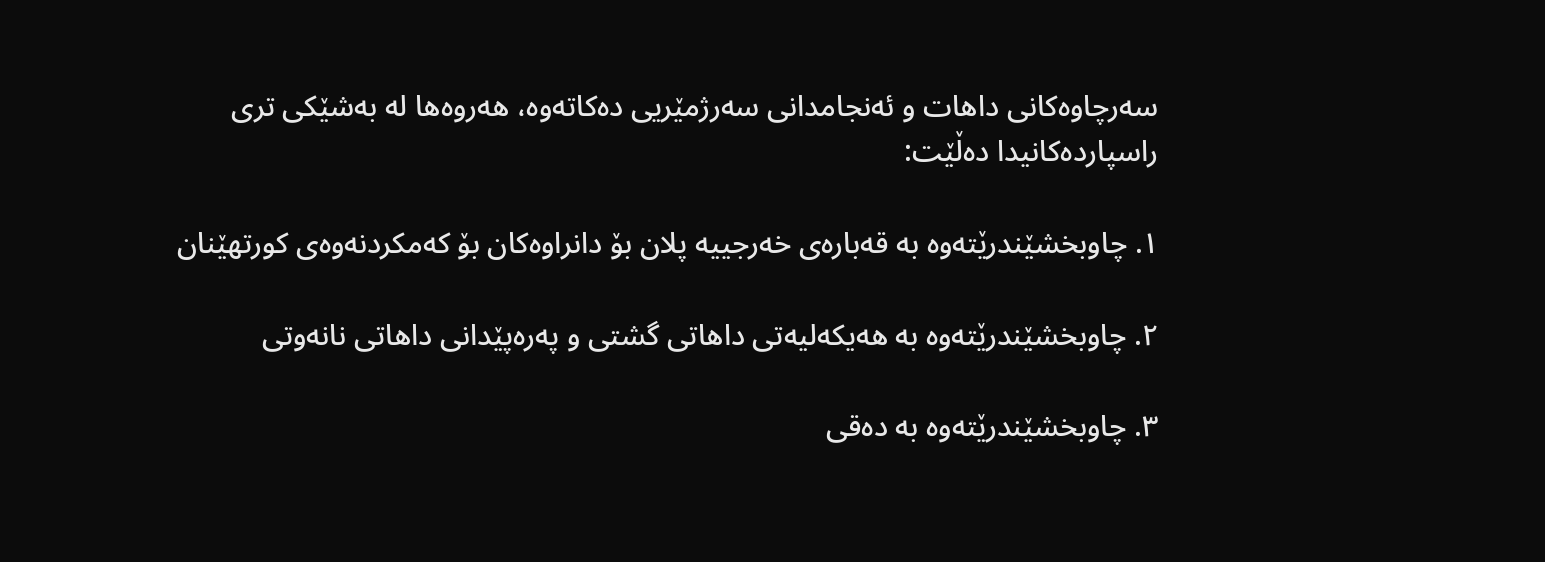سەرچاوەکانی داھات و ئەنجامدانی سەرژمێریی دەکاتەوە، ھەروەھا لە بەشێکی تری راسپاردەکانیدا دەڵێت:

١. چاوبخشێندرێتەوە بە قەبارەی خەرجییە پلان بۆ دانراوەکان بۆ کەمکردنەوەی کورتھێنان

٢. چاوبخشێندرێتەوە بە ھەیکەلیەتی داھاتی گشتی و پەرەپێدانی داھاتی نانەوتی

٣. چاوبخشێندرێتەوە بە دەقی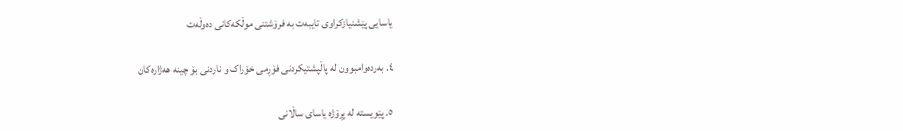یاسایی پێشنیازکراوی تایبەت بە فرۆشتنی موڵکەکانی دەوڵەت

٤. بەردەوامبوون لە پاڵپشتیکردنی فۆڕمی خۆراک و ناردنی بۆ چینە ھەژارەکان

٥. پێویستە لە پڕۆژە یاسای ساڵانی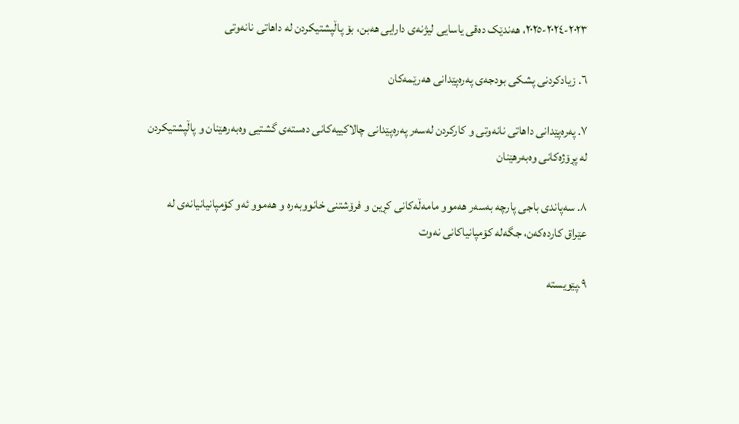٢٠٢٣-٢٠٢٤-٢٠٢٥، ھەندێک دەقی یاسایی لیژنەی دارایی ھەبن، بۆ پاڵپشتیکردن لە داھاتی نانەوتی

٦. زیادکردنی پشکی بودجەی پەرەپێدانی هەرێمەکان

٧. پەرەپێدانی داھاتی نانەوتی و کارکردن لەسەر پەرەپێدانی چالاکییەکانی دەستەی گشتیی وەبەرھێنان و پاڵپشتیکردن لە پڕۆژەکانی وەبەرھێنان

٨. سەپاندی باجی پارچە بەسەر ھەموو مامەڵەکانی کڕین و فرۆشتنی خانووبەرە و ھەموو ئەو کۆمپانیانیانەی لە عێراق کاردەکەن، جگەلە کۆمپانیاکانی نەوت

٩.پێویستە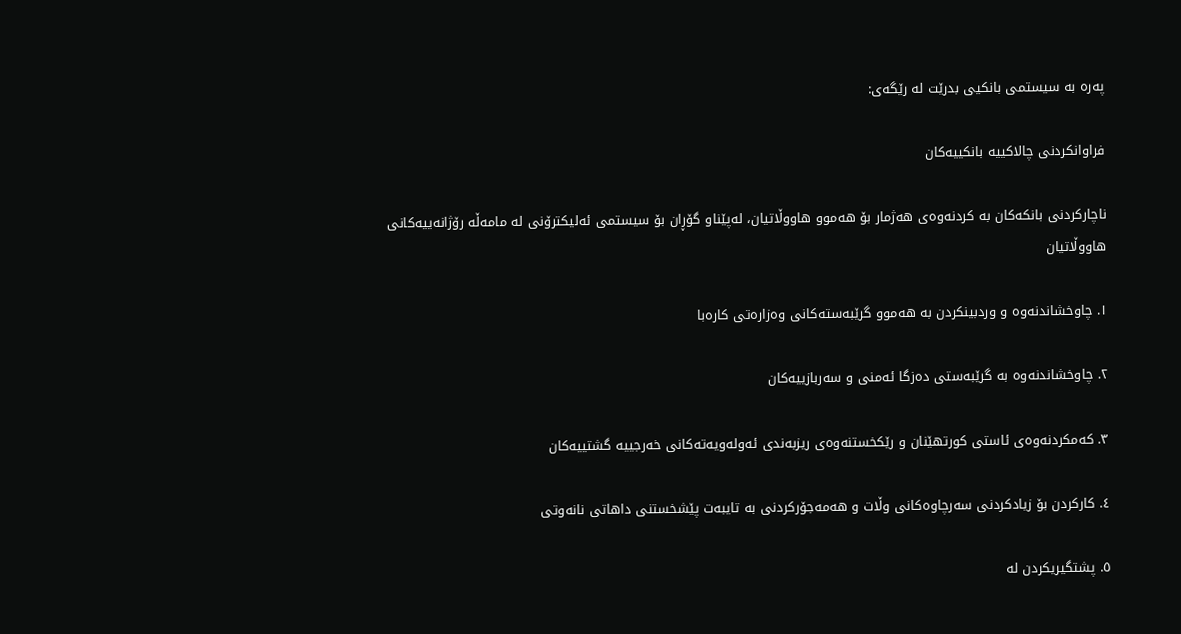پەرە بە سیستمی بانکیی بدرێت لە رێگەی:

فراوانکردنی چالاکییە بانکییەکان

ناچارکردنی بانکەکان بە کردنەوەی ھەژمار بۆ ھەموو ھاووڵاتیان، لەپێناو گۆڕان بۆ سیستمی ئەلیکترۆنی لە مامەڵە رۆژانەییەکانی ھاووڵاتیان

١. چاوخشاندنەوە و وردبینکردن بە ھەموو گرێبەستەکانی وەزارەتی کارەبا

٢. چاوخشاندنەوە بە گرێبەستی دەزگا ئەمنی و سەربازییەکان

٣. کەمکردنەوەی ئاستی کورتھێنان و رێکخستنەوەی ریزبەندی ئەولەویەتەکانی خەرجییە گشتییەکان

٤. کارکردن بۆ زیادکردنی سەرچاوەکانی وڵات و ھەمەجۆرکردنی بە تایبەت پێشخستنی داھاتی نانەوتی

٥. پشتگیریکردن لە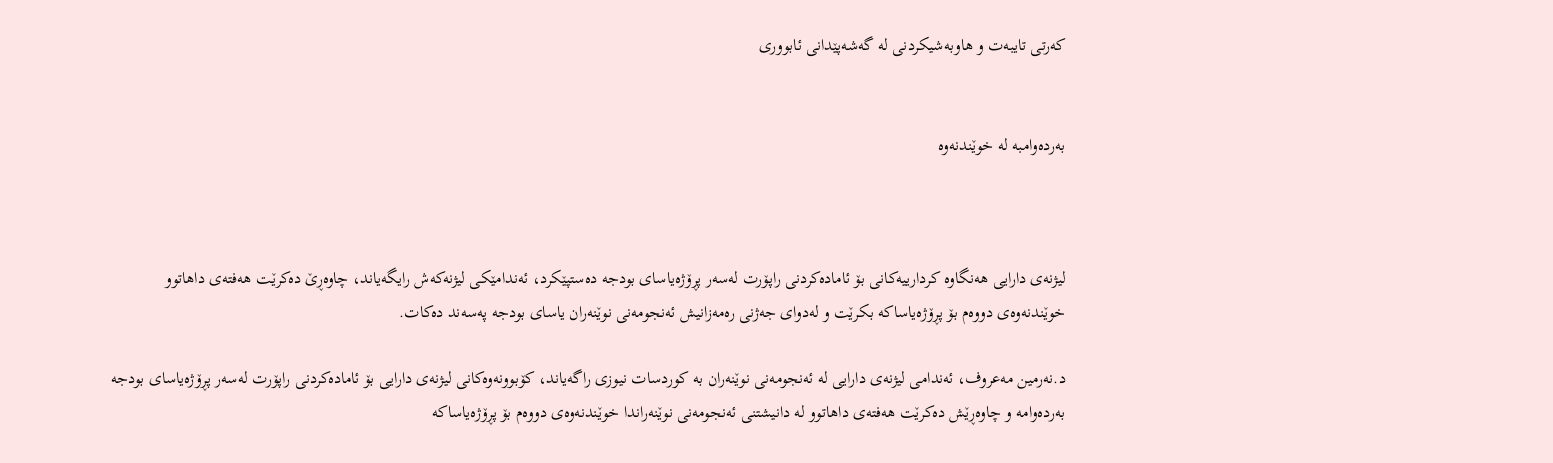کەرتی تایبەت و ھاوبەشیکردنی لە گەشەپێدانی ئابووری


بەردەوامبە لە خوێندنەوە



لیژنەی دارایی ھەنگاوە کردارییەکانی بۆ ئامادەکردنی راپۆرت لەسەر پڕۆژەیاسای بودجە دەستپێکرد، ئەندامێکی لیژنەکەش رایگەیاند، چاوەڕێ دەکرێت ھەفتەی داھاتوو خوێندنەوەی دووەم بۆ پڕۆژەیاساکە بکرێت و لەدوای جەژنی رەمەزانیش ئەنجومەنی نوێنەران یاسای بودجە پەسەند دەکات.

د.نەرمین مەعروف، ئەندامی لیژنەی دارایی لە ئەنجومەنی نوێنەران بە کوردسات نیوزی راگەیاند، کۆبوونەوەکانی لیژنەی دارایی بۆ ئامادەکردنی راپۆرت لەسەر پڕۆژەیاسای بودجە بەردەوامە و چاوەڕێش دەکرێت ھەفتەی داھاتوو لە دانیشتنی ئەنجومەنی نوێنەراندا خوێندنەوەی دووەم بۆ پڕۆژەیاساکە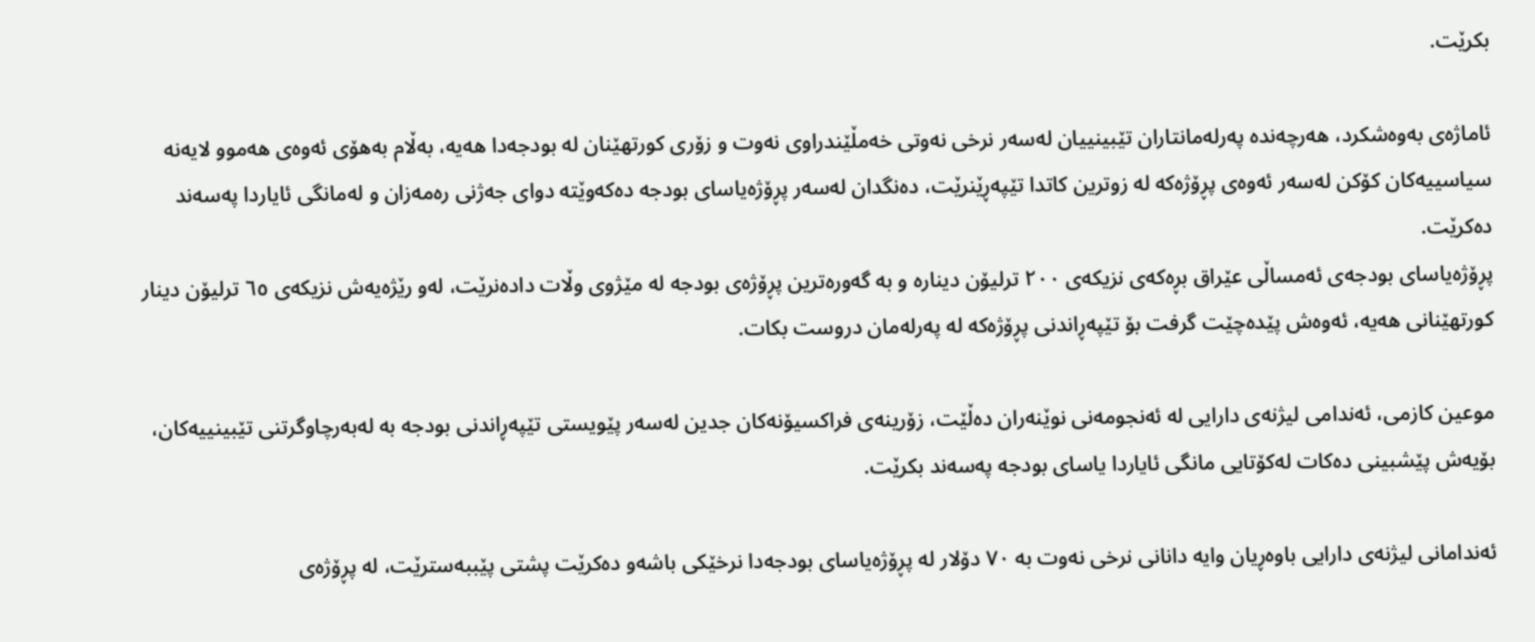بکرێت.

ئاماژەی بەوەشکرد، ھەرچەندە پەرلەمانتاران تێبینییان لەسەر نرخی نەوتی خەمڵێندراوی نەوت و زۆری کورتھێنان لە بودجەدا ھەیە، بەڵام بەھۆی ئەوەی ھەموو لایەنە سیاسییەکان کۆکن لەسەر ئەوەی پڕۆژەکە لە زوترین کاتدا تێپەڕێنرێت، دەنگدان لەسەر پڕۆژەیاسای بودجە دەکەوێتە دوای جەژنی رەمەزان و لەمانگی ئایاردا پەسەند دەکرێت.
پڕۆژەیاسای بودجەی ئەمساڵی عێراق بڕەکەی نزیکەی ٢٠٠ ترلیۆن دینارە و بە گەورەترین پڕۆژەی بودجە لە مێژوی وڵات دادەنرێت، لەو رێژەیەش نزیکەی ٦٥ ترلیۆن دینار کورتھێنانی ھەیە، ئەوەش پێدەچێت گرفت بۆ تێپەڕاندنی پڕۆژەکە لە پەرلەمان دروست بکات.

موعین کازمی، ئەندامی لیژنەی دارایی لە ئەنجومەنی نوێنەران دەڵێت، زۆرینەی فراکسیۆنەکان جدین لەسەر پێویستی تێپەڕاندنی بودجە بە لەبەرچاوگرتنی تێبینییەکان، بۆیەش پێشبینی دەکات لەکۆتایی مانگی ئایاردا یاسای بودجە پەسەند بکرێت.

ئەندامانی لیژنەی دارایی باوەڕیان وایە دانانی نرخی نەوت بە ٧٠ دۆلار لە پڕۆژەیاسای بودجەدا نرخێکی باشەو دەکرێت پشتی پێببەسترێت، لە پڕۆژەی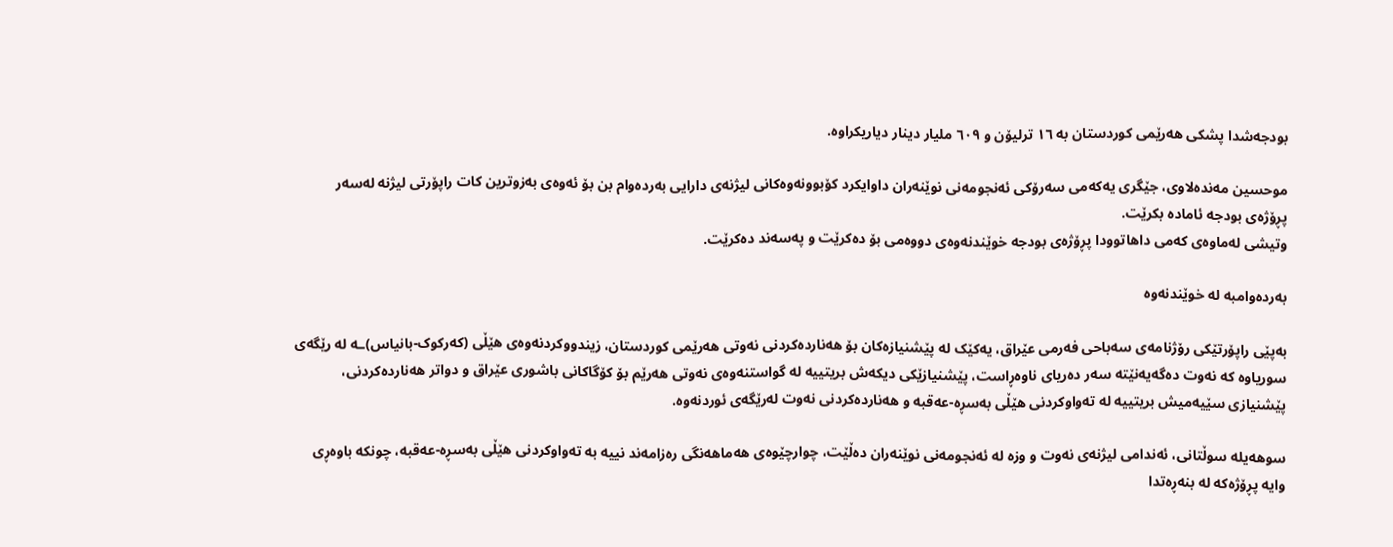بودجەشدا پشکی ھەرێمی کوردستان بە ١٦ ترلیۆن و ٦٠٩ ملیار دینار دیاریکراوە.

موحسین مەندەلاوی، جێگری یەکەمی سەرۆکی ئەنجومەنی نوێنەران داوایکرد کۆبوونەوەکانی لیژنەی دارایی بەردەوام بن بۆ ئەوەی بەزوترین کات راپۆرتی لیژنە لەسەر پڕۆژەی بودجە ئامادە بکرێت.
وتیشی لەماوەی کەمی داھاتوودا پڕۆژەی بودجە خوێندنەوەی دووەمی بۆ دەکرێت و پەسەند دەکرێت.

بەردەوامبە لە خوێندنەوە

بەپێی راپۆرتێکی رۆژنامەی سەباحی فەرمی عێراق، یەکێک لە پێشنیازەکان بۆ ھەناردەکردنی نەوتی ھەرێمی کوردستان، زیندووکردنەوەی ھێڵی (کەرکوک-بانیاس)ـە لە رێگەی سوریاوە کە نەوت دەگەیەنێتە سەر دەریای ناوەڕاست، پێشنیازێکی دیکەش بریتییە لە گواستنەوەی نەوتی ھەرێم بۆ کۆگاکانی باشوری عێراق و دواتر ھەناردەکردنی، پێشنیازی سێیەمیش بریتییە لە تەواوکردنی ھێڵی بەسڕە-عەقبە و ھەناردەکردنی نەوت لەرێگەی ئوردنەوە.

سوھەیلە سوڵتانی، ئەندامی لیژنەی نەوت و وزە لە ئەنجومەنی نوێنەران دەڵێت، چوارچێوەی ھەماھەنگی رەزامەند نییە بە تەواوکردنی ھێڵی بەسڕە-عەقبە، چونکە باوەڕی وایە پڕۆژەکە لە بنەڕەتدا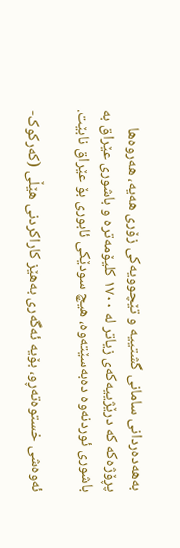بەھەدەردانی سامانی گشتییە و تێچوویەکی زۆری ھەیە، ھەروەھا پڕۆژەکە کە درێژییەکەی زیاتر لە ١٧٠٠ کلیۆمەترە و باشوری عێراق بە باشوری ئوردنەوە دەبەسێتەوە، ھیچ سودێکی ئابوری بۆ عێراق نابێت.

ئەوەشی خستوەتەڕو، بۆیە ئەگەری بەھێز کاراکردنی ھێڵی (کەرکوک-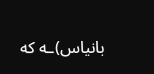بانیاس)ـە کە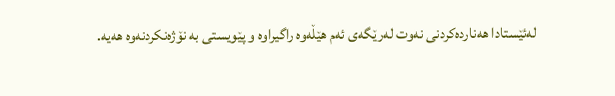لەئێستادا ھەناردەکردنی نەوت لەرێگەی ئەم ھێڵەوە راگیراوە و پێویستی بە نۆژەنکردنەوە ھەیە.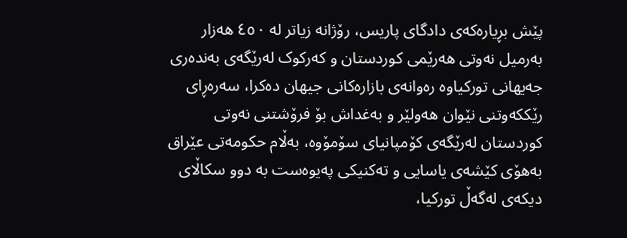پێش بڕیارەکەی دادگای پاریس، رۆژانە زیاتر لە ٤٥٠ ھەزار بەرمیل نەوتی ھەرێمی کوردستان و کەرکوک لەرێگەی بەندەری جەیھانی تورکیاوە رەوانەی بازارەکانی جیھان دەکرا، سەرەڕای رێککەوتنی نێوان ھەولێر و بەغداش بۆ فرۆشتنی نەوتی کوردستان لەرێگەی کۆمپانیای سۆمۆوە، بەڵام حکومەتی عێراق بەھۆی کێشەی یاسایی و تەکنیکی پەیوەست بە دوو سکاڵای دیکەی لەگەڵ تورکیا،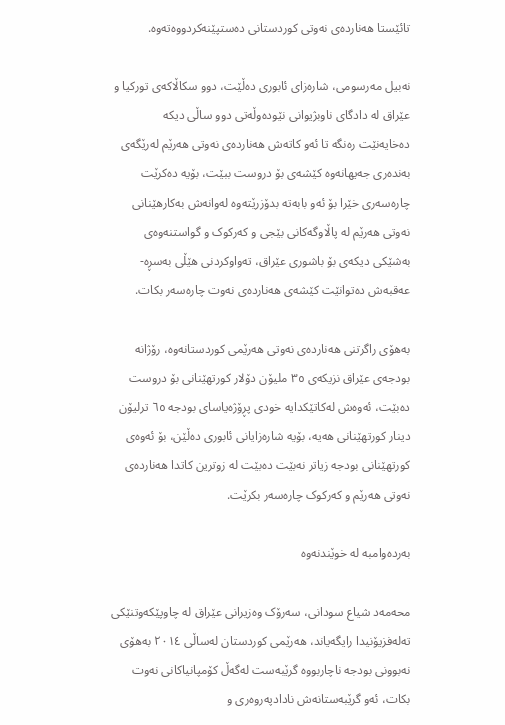تائێستا ھەناردەی نەوتی کوردستانی دەستپێنەکردووەتەوە.

نەبیل مەرسومی، شارەزای ئابوری دەڵێت، دوو سکاڵاکەی تورکیا و عێراق لە دادگای ناوبژیوانی نێودەوڵەتی دوو ساڵی دیکە دەخایەنێت رەنگە تا ئەو کاتەش ھەناردەی نەوتی ھەرێم لەرێگەی بەندەری جەیھانەوە کێشەی بۆ دروست ببێت، بۆیە دەکرێت چارەسەری خێرا بۆ ئەو بابەتە بدۆزرێتەوە لەوانەش بەکارھێنانی نەوتی ھەرێم لە پاڵاوگەکانی بێجی و کەرکوک و گواستنەوەی بەشێکی دیکەی بۆ باشوری عێراق، تەواوکردنی ھێڵی بەسڕە-عەقبەش دەتوانێت کێشەی ھەناردەی نەوت چارەسەر بکات.

بەھۆی راگرتنی ھەناردەی نەوتی ھەرێمی کوردستانەوە، رۆژانە بودجەی عێراق نزیکەی ٣٥ ملیۆن دۆلار کورتھێنانی بۆ دروست دەبێت، ئەوەش لەکاتێکدایە خودی پڕۆژەیاسای بودجە ٦٥ ترلیۆن دینار کورتھێنانی ھەیە، بۆیە شارەزایانی ئابوری دەڵێن، بۆ ئەوەی  کورتھێنانی بودجە زیاتر نەبێت دەبێت لە زوترین کاتدا ھەناردەی نەوتی ھەرێم و کەرکوک چارەسەر بکرێت.

بەردەوامبە لە خوێندنەوە

محەمەد شیاع سودانی، سەرۆک وەزیرانی عێراق لە چاوپێکەوتنێکی تەلەفزیۆنیدا رایگەیاند، ھەرێمی کوردستان لەساڵی ٢٠١٤ بەھۆی نەبوونی بودجە ناچاربووە گرێبەست لەگەڵ کۆمپانیاکانی نەوت بکات، ئەو گرێبەستانەش نادادپەروەری و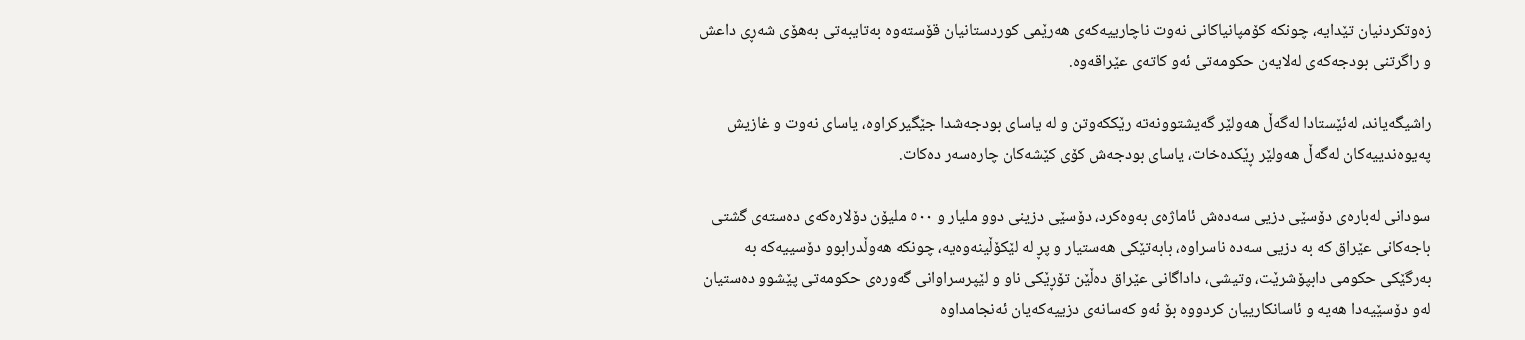زەوتکردنیان تێدایە، چونکە کۆمپانیاکانی نەوت ناچارییەکەی ھەرێمی کوردستانیان قۆستەوە بەتایبەتی بەھۆی شەڕی داعش و راگرتنی بودجەکەی لەلایەن حکومەتی ئەو کاتەی عێراقەوە.

راشیگەیاند، لەئێستادا لەگەڵ ھەولێر گەیشتوونەتە رێککەوتن و لە یاسای بودجەشدا جێگیرکراوە، یاسای نەوت و غازیش پەیوەندییەکان لەگەڵ ھەولێر ڕێکدەخات، یاسای بودجەش کۆی کێشەکان چارەسەر دەکات.

سودانی لەبارەی دۆسێی دزیی سەدەش ئاماژەی بەوەکرد، دۆسێی دزینی دوو ملیار و ٥٠٠ ملیۆن دۆلارەکەی دەستەی گشتی باجەکانی عێراق کە بە دزیی سەدە ناسراوە، بابەتێکی ھەستیار و پڕ لە لێکۆڵینەوەیە، چونکە ھەوڵدرابوو دۆسییەکە بە بەرگێکی حکومی دابپۆشرێت، وتیشی، داداگانی عێراق دەڵێن تۆڕێکی ناو و لێپرسراوانی گەورەی حکومەتی پێشوو دەستیان لەو دۆسێیەدا ھەیە و ئاسانکارییان کردووە بۆ ئەو کەسانەی دزییەکەیان ئەنجامداوە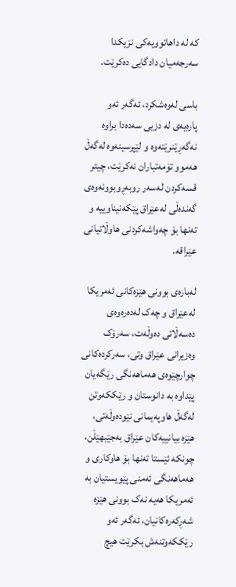کە لە داھاتوویەکی نزیکدا سەرجەمیان دادگایی دەکرێت.

باسی لەوەشکرد، ئەگەر ئەو پارەیەی لە دزیی سەدەدا براوە نەگەڕێنرێتەوە و لێپرسینەوە لەگەڵ ھەموو تۆمەتباران نەکرێت، چیتر قسەکردن لەسەر روبەڕوبوونەوەی گەندەڵی لەعێراق پێکەنیناوییە و تەنھا بۆ چەواشەکردنی ھاوڵاتیانی عێراقە.

لەبارەی بوونی ھێزەکانی ئەمریکا لەعێراق و چەک لەدەرەوەی دەسەڵاتی دەوڵەت، سەرۆک وەزیرانی عێراق وتی، سەرکردەکانی چوارچێوەی ھەماھەنگی رێگەیان پێداوە بە دانوستان و رێککەوتن لەگەڵ ھاوپەیمانی نێودەوڵەتی، ھێزە بیانییەکان عێراق بەجێبھێڵن، چونکە ئێستا تەنھا بۆ ھاوکاری و ھەماھەنگی ئەمنی پێویستیان بە ئەمریکا ھەیە نەک بوونی ھێزە شەڕکەرەکانیان، ئەگەر ئەو رێککەوتنەش بکرێت ھیچ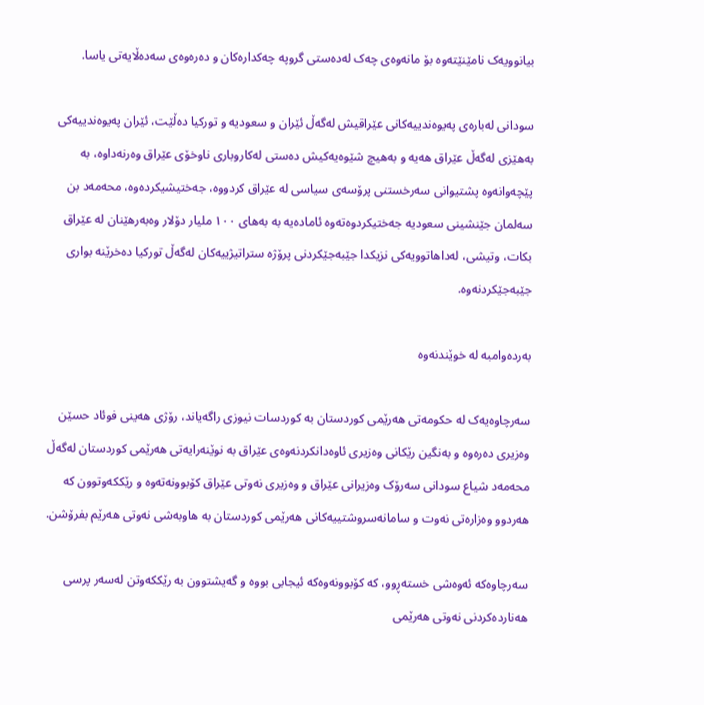بیانوویەک نامێنێتەوە بۆ مانەوەی چەک لەدەستی گروپە چەکدارەکان و دەرەوەی سەدەڵایەتی یاسا.

سودانی لەبارەی پەیوەندییەکانی عێراقیش لەگەڵ ئێران و سعودیە و تورکیا دەڵێت، ئێران پەیوەندییەکی بەھێزی لەگەڵ عێراق ھەیە و بەھیچ شێوەیەکیش دەستی لەکاروباری ناوخۆی عێراق وەرنەداوە، بە پێچەوانەوە پشتیوانی سەرخستنی پرۆسەی سیاسی لە عێراق کردووە، جەختیشیکردەوە، محەمەد بن سەلمان جێنشینی سعودیە جەختیکردوەتەوە ئامادەیە بە بەھای ١٠٠ ملیار دۆلار وەبەرھێنان لە عێراق بکات، وتیشی، لەداھاتوویەکی نزیکدا جێبەجێکردنی پرۆژە ستراتیژییەکان لەگەڵ تورکیا دەخرێنە بواری جێبەجێکردنەوە.

بەردەوامبە لە خوێندنەوە

سەرچاوەیەک لە حکومەتی ھەرێمی کوردستان بە کوردسات نیوزی راگەیاند، رۆژی ھەینی فوئاد حسێن وەزیری دەرەوە و بەنگین رێکانی وەزیری ئاوەدانکردنەوەی عێراق بە نوێنەرایەتی ھەرێمی کوردستان لەگەڵ محەمەد شیاع سودانی سەرۆک وەزیرانی عێراق و وەزیری نەوتی عێراق کۆبوونەتەوە و رێککەوتوون کە ھەردوو وەزارەتی نەوت و سامانەسروشتییەکانی ھەرێمی کوردستان بە ھاوبەشی نەوتی ھەرێم بفرۆشن.

سەرچاوەکە ئەوەشی خستەڕوو، کە کۆبوونەوەکە ئیجابی بووە و گەیشتوون بە رێککەوتن لەسەر پرسی ھەناردەکردنی نەوتی ھەرێمی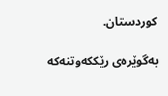کوردستان.

بەگوێرەی رێککەوتنەکە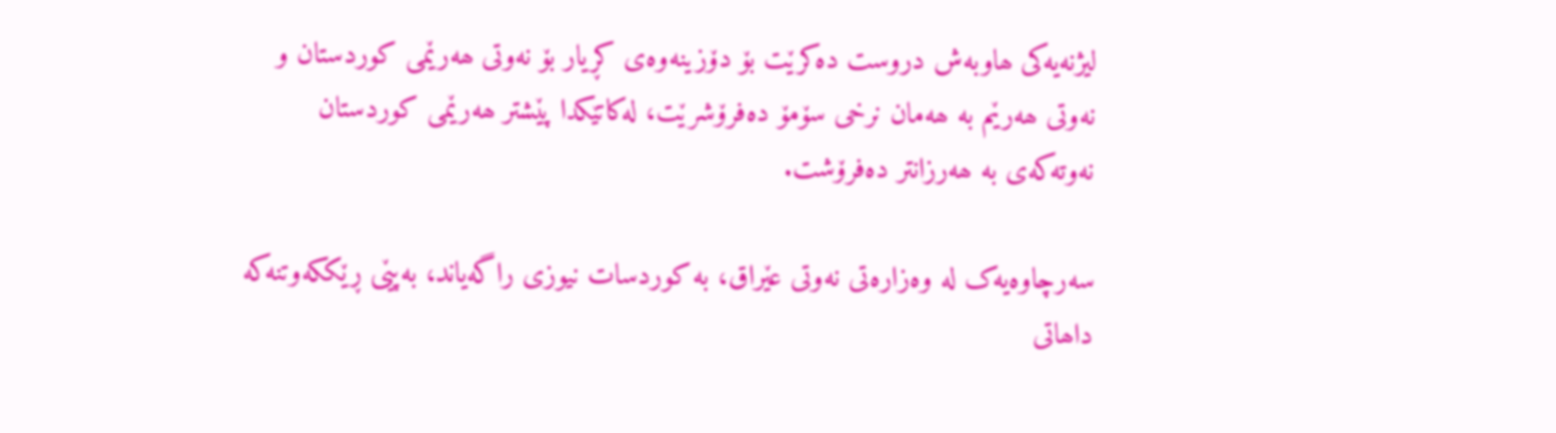لیژنەیەکی ھاوبەش دروست دەکرێت بۆ دۆزینەوەی کڕیار بۆ نەوتی ھەرێمی کوردستان و نەوتی ھەرێم بە ھەمان نرخی سۆمۆ دەفرۆشرێت، لەکاتێکدا پێشتر ھەرێمی کوردستان نەوتەکەی بە ھەرزانتر دەفرۆشت.

سەرچاوەیەک لە وەزارەتی نەوتی عێراق، بە کوردسات نیوزی راگەیاند، بەپێی ڕێککەوتنەکە داھاتی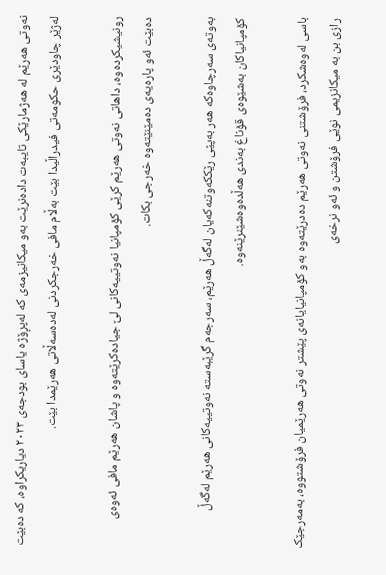نەوتی ھەرێم لە ھەژمارێکی تایبەت دادەنرێت بەو میکانیزمەی کە لەپڕۆژە یاسای بودجەی ٢٠٢٣ دیاریکراوە، کە دەبێت لەژێر چاودێری حکومەتی فیدراڵیدا بێت بەڵام مافی خەرجکردنی لەدەسەڵاتی ھەرێمدا بێت.

رونیشیکردەوە، داھاتی نەوتی ھەرێم کرێی کۆمپانیا نەوتییەکانی لێ جیادەکرێتەوە و پاشان ھەرێم مافی ئەوەی دەبێت ئەو پارەیەی دەمێنێتەوە خەرجی بکات.

بەوتەی سەرچاوەکە ھەر بەپێی رێککەوتنەکەیان لەگەڵ ھەرێم، سەرجەم گرێبەستە نەوتییەکانی ھەرێم لەگەڵ کۆمپانیاکان بەشێوەی قۆناغ بەندی ھەڵدەوەشێنرێنەوە.

باسی لەوەشکرد، فرۆشتنی نەوتی ھەرێم دەدرێتەوە بەو کۆمپانیایانەی پێشتر نەوتی ھەرێمیان فرۆشتووە، بەمەرجێک رازی بن بە میکانزیمی نوێی فرۆشتن و ئەو نرخەی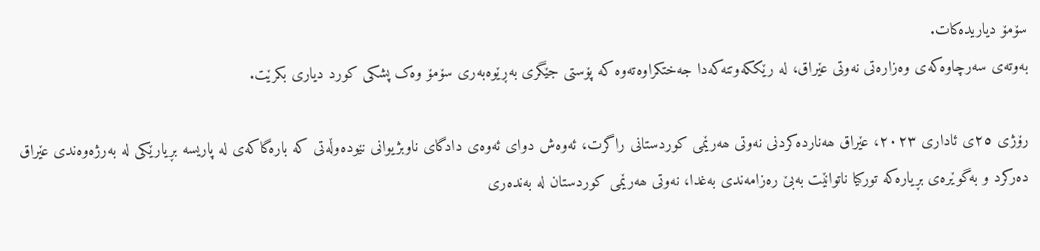سۆمۆ دیاریدەکات.
بەوتەی سەرچاوەکەی وەزارەتی نەوتی عێراق، لە رێککەوتنەکەدا جەختکراوەتەوە کە پۆستی جێگری بەڕێوەبەری سۆمۆ وەک پشکی کورد دیاری بکرێت.

رۆژی ٢٥ی ئاداری ٢٠٢٣، عێراق ھەناردەکردنی نەوتی ھەرێمی کوردستانی راگرت، ئەوەش دوای ئەوەی دادگای ناوبژیوانی نێودەوڵەتی کە بارەگاکەی لە پاریسە بڕیارێکی لە بەرژەوەندی عێراق دەرکرد و بەگوێرەی بڕیارەکە تورکیا ناتوانێت بەبێ رەزامەندی بەغدا، نەوتی ھەرێمی کوردستان لە بەندەری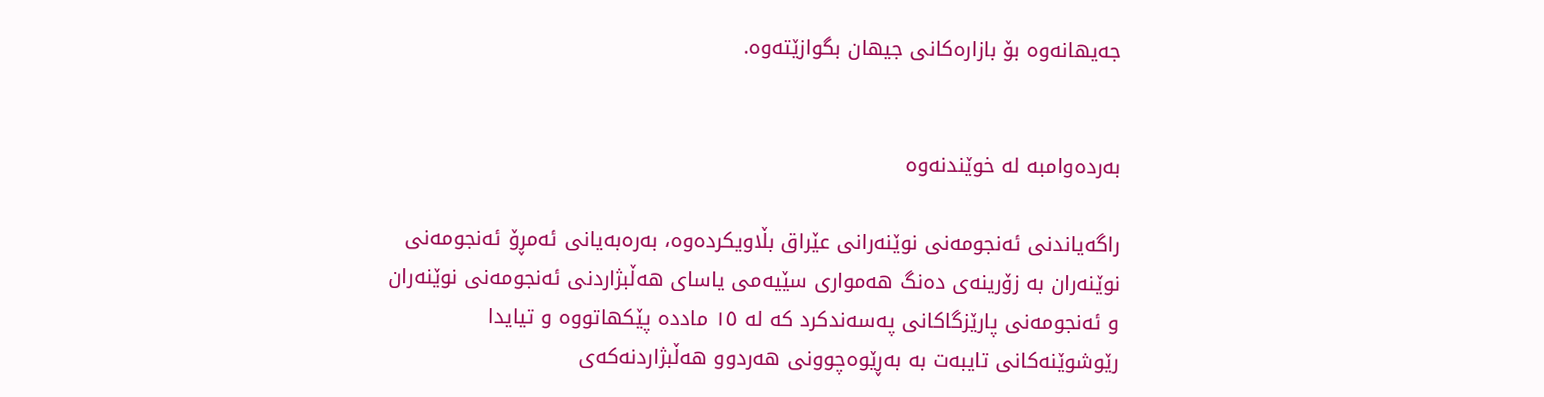جەیھانەوە بۆ بازارەکانی جیھان بگوازێتەوە.


بەردەوامبە لە خوێندنەوە

راگەیاندنی ئەنجومەنی نوێنەرانی عێراق بڵاویکردەوە، بەرەبەیانی ئەمڕۆ ئەنجومەنی نوێنەران بە زۆرینەی دەنگ ھەمواری سێیەمی یاسای ھەڵبژاردنی ئەنجومەنی نوێنەران و ئەنجومەنی پارێزگاکانی پەسەندکرد کە لە ١٥ ماددە پێکھاتووە و تیایدا رێوشوێنەکانی تایبەت بە بەڕێوەچوونی ھەردوو ھەڵبژاردنەکەی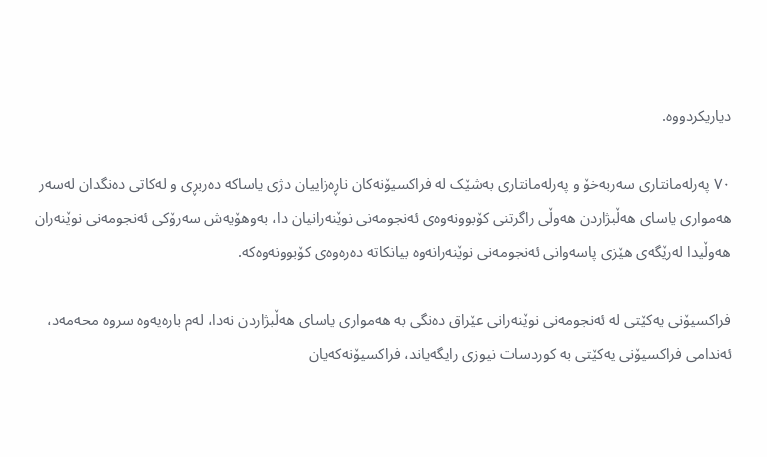دیاریکردووە.

٧٠ پەرلەمانتاری سەربەخۆ و پەرلەمانتاری بەشێک لە فراکسیۆنەکان ناڕەزاییان دژی یاساکە دەربڕی و لەکاتی دەنگدان لەسەر ھەمواری یاسای ھەڵبژاردن ھەوڵی راگرتنی کۆبوونەوەی ئەنجومەنی نوێنەرانیان دا، بەوھۆیەش سەرۆکی ئەنجومەنی نوێنەران ھەوڵیدا لەرێگەی ھێزی پاسەوانی ئەنجومەنی نوێنەرانەوە بیانکاتە دەرەوەی کۆبوونەوەکە.

فراکسیۆنی یەکێتی لە ئەنجومەنی نوێنەرانی عێراق دەنگی بە ھەمواری یاسای ھەڵبژاردن نەدا، لەم بارەیەوە سروە محەمەد، ئەندامی فراکسیۆنی یەکێتی بە کوردسات نیوزی رایگەیاند، فراکسیۆنەکەیان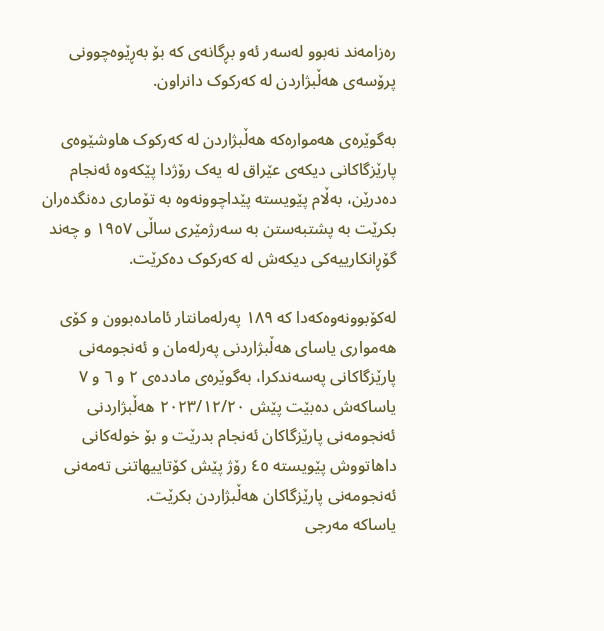رەزامەند نەبوو لەسەر ئەو بڕگانەی کە بۆ بەڕێوەچوونی پرۆسەی ھەڵبژاردن لە کەرکوک دانراون.

بەگوێرەی ھەموارەکە ھەڵبژاردن لە کەرکوک ھاوشێوەی پارێزگاکانی دیکەی عێراق لە یەک رۆژدا پێکەوە ئەنجام دەدرێن، بەڵام پێویستە پێداچوونەوە بە تۆماری دەنگدەران بکرێت بە پشتبەستن بە سەرژمێری ساڵی ١٩٥٧ و چەند گۆڕانکارییەکی دیکەش لە کەرکوک دەکرێت.

لەکۆبوونەوەکەدا کە ١٨٩ پەرلەمانتار ئامادەبوون و کۆی ھەمواری یاسای ھەڵبژاردنی پەرلەمان و ئەنجومەنی پارێزگاکانی پەسەندکرا، بەگوێرەی ماددەی ٢ و ٦ و ٧ یاساکەش دەبێت پێش ٢٠٢٣/١٢/٢٠ ھەڵبژاردنی ئەنجومەنی پارێزگاکان ئەنجام بدرێت و بۆ خولەکانی داھاتووش پێویستە ٤٥ رۆژ پێش کۆتاییھاتنی تەمەنی ئەنجومەنی پارێزگاکان ھەڵبژاردن بکرێت.
یاساکە مەرجی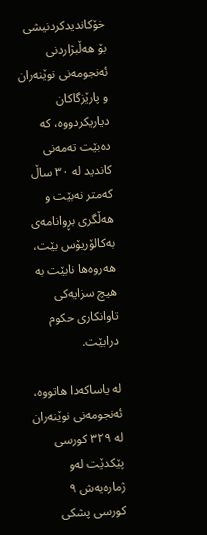خۆکاندیدکردنیشی بۆ ھەڵبژاردنی ئەنجومەنی نوێنەران و پارێزگاکان دیاریکردووە، کە دەبێت تەمەنی کاندید لە ٣٠ ساڵ کەمتر نەبێت و ھەڵگری بڕوانامەی بەکالۆریۆس بێت، ھەروەھا نابێت بە ھیچ سزایەکی تاوانکاری حکوم درابێت.

لە یاساکەدا ھاتووە، ئەنجومەنی نوێنەران لە ٣٢٩ کورسی پێکدێت لەو ژمارەیەش ٩ کورسی پشکی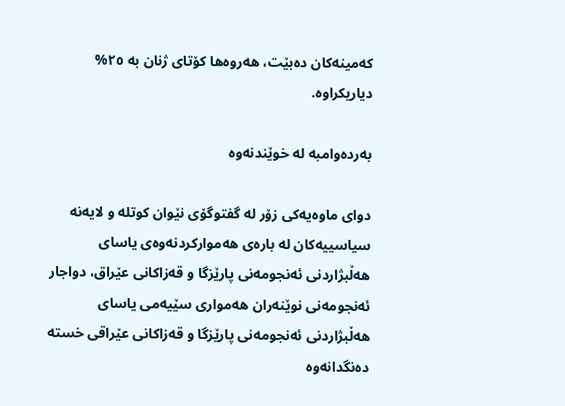کەمینەکان دەبێت، ھەروەھا کۆتای ژنان بە ٢٥% دیاریکراوە.

بەردەوامبە لە خوێندنەوە

دوای ماوەیەکی زۆر لە گفتوگۆی نێوان کوتلە و لایەنە سیاسییەکان لە بارەی ھەموارکردنەوەی یاسای ھەڵبژاردنی ئەنجومەنی پارێزگا و قەزاکانی عێراق، دواجار ئەنجومەنی نوێنەران ھەمواری سێیەمی یاسای ھەڵبژاردنی ئەنجومەنی پارێزگا و قەزاکانی عێراقی خستە دەنگدانەوە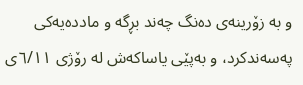و بە زۆرینەی دەنگ چەند بڕگە و ماددەیەکی پەسەندکرد، و بەپێی یاساکەش لە رۆژی ٦/١١ی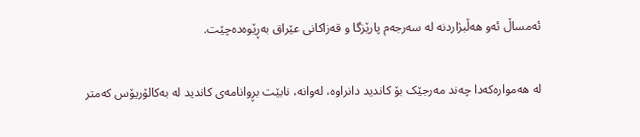ئەمساڵ ئەو ھەڵبژاردنە لە سەرجەم پارێزگا و قەزاکانی عێراق بەڕێوەدەچێت.

لە ھەموارەکەدا چەند مەرجێک بۆ کاندید دانراوە، لەوانە، نابێت بڕوانامەی کاندید لە بەکالۆریۆس کەمتر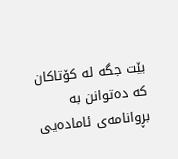بێت جگە لە کۆتاکان کە دەتوانن بە بڕوانامەی ئامادەیی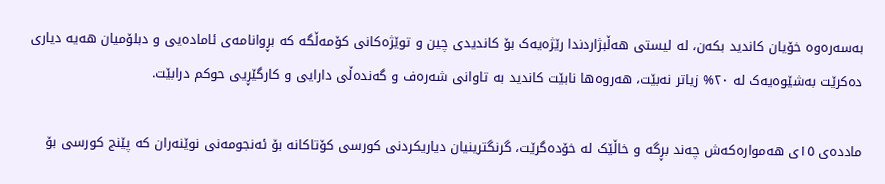بەسەرەوە خۆیان کاندید بکەن، لە لیستی ھەڵبژاردندا رێژەیەک بۆ کاندیدی چین و توێژەکانی کۆمەڵگە کە بڕوانامەی ئامادەیی و دبلۆمیان ھەیە دیاری دەکرێت بەشێوەیەک لە ٢٠% زیاتر نەبێت، ھەروەھا نابێت کاندید بە تاوانی شەرەف و گەندەڵی دارایی و کارگێڕیی حوکم درابێت.

ماددەی ١٥ی ھەموارەکەش چەند بڕگە و خاڵێک لە خۆدەگرێت، گرنگترینیان دیاریکردنی کورسی کۆتاکانە بۆ ئەنجومەنی نوێنەران کە پێنج کورسی بۆ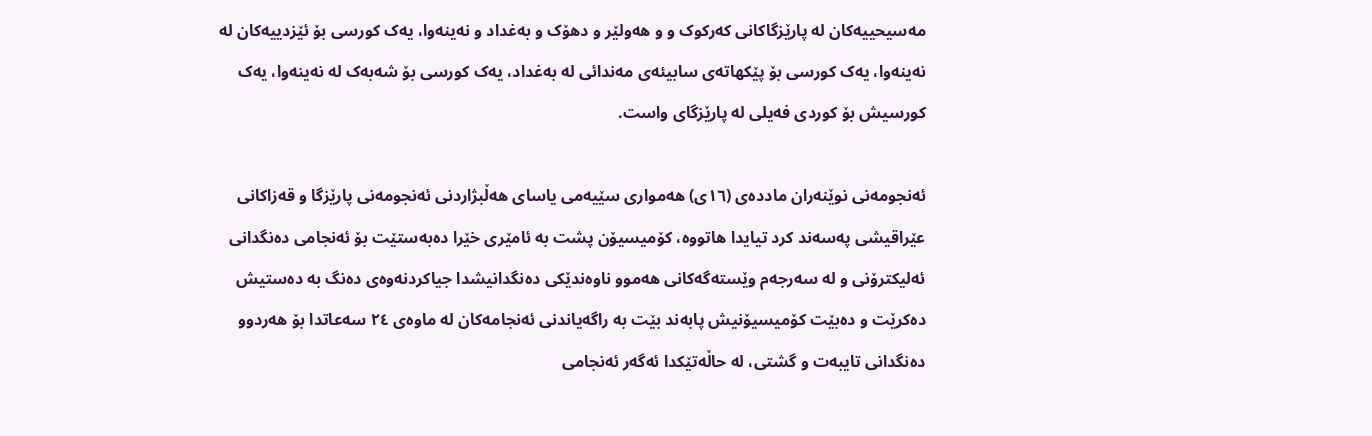مەسیحییەکان لە پارێزگاکانی کەرکوک و و ھەولێر و دھۆک و بەغداد و نەینەوا، یەک کورسی بۆ ئێزدییەکان لە نەینەوا، یەک کورسی بۆ پێکھاتەی سابیئەی مەندائی لە بەغداد، یەک کورسی بۆ شەبەک لە نەینەوا، یەک کورسیش بۆ کوردی فەیلی لە پارێزگای واست.

ئەنجومەنی نوێنەران ماددەی (١٦ی) ھەمواری سێیەمی یاسای ھەڵبژاردنی ئەنجومەنی پارێزگا و قەزاکانی عێراقیشی پەسەند کرد تیایدا ھاتووە، کۆمیسیۆن پشت بە ئامێری خێرا دەبەستێت بۆ ئەنجامی دەنگدانی ئەلیکترۆنی و لە سەرجەم وێستەگەکانی ھەموو ناوەندێکی دەنگدانیشدا جیاکردنەوەی دەنگ بە دەستیش دەکرێت و دەبێت کۆمیسیۆنیش پابەند بێت بە راگەیاندنی ئەنجامەکان لە ماوەی ٢٤ سەعاتدا بۆ ھەردوو دەنگدانی تایبەت و گشتی، لە حاڵەتێکدا ئەگەر ئەنجامی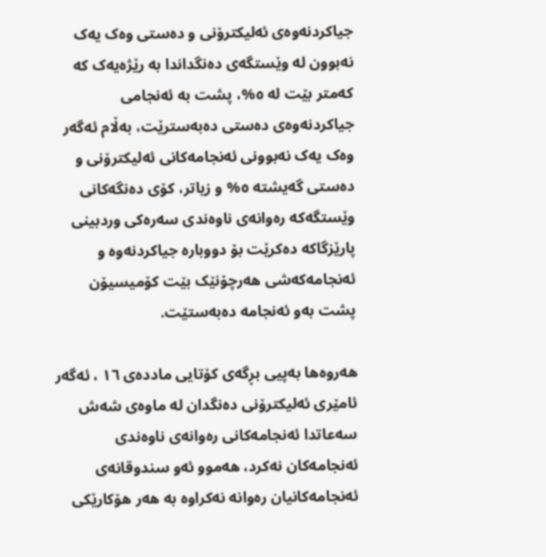جیاکردنەوەی ئەلیکترۆنی و دەستی وەک یەک نەبوون لە وێستگەی دەنگداندا بە رێژەیەک کە کەمتر بێت لە ٥%، پشت بە ئەنجامی جیاکردنەوەی دەستی دەبەسترێت، بەڵام ئەگەر وەک یەک نەبوونی ئەنجامەکانی ئەلیکترۆنی و دەستی گەیشتە ٥% و زیاتر، کۆی دەنگەکانی وێستگەکە رەوانەی ناوەندی سەرەکی وردبینی پارێزگاکە دەکرێت بۆ دووبارە جیاکردنەوە و ئەنجامەکەشی ھەرچۆنێک بێت کۆمیسیۆن پشت بەو ئەنجامە دەبەستێت.

ھەروەھا بەپیی بڕگەی کۆتایی ماددەی ١٦ ، ئەگەر ئامێری ئەلیکترۆنی دەنگدان لە ماوەی شەش سەعاتدا ئەنجامەکانی رەوانەی ناوەندی ئەنجامەکان نەکرد، ھەموو ئەو سندوقانەی ئەنجامەکانیان رەوانە نەکراوە بە ھەر ھۆکارێکی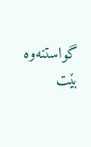گواستنەوە بێت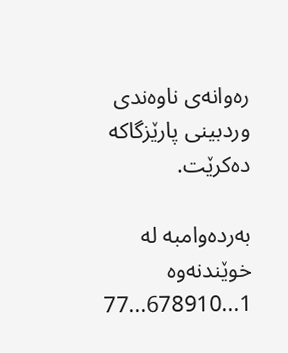رەوانەی ناوەندی وردبینی پارێزگاکە دەکرێت.

بەردەوامبە لە خوێندنەوە
1...678910...77